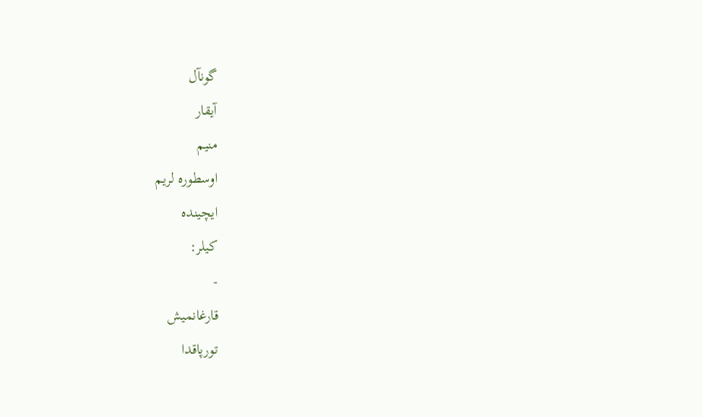گونآل
آیقار
منیم
اوسطوره لریم
ایچینده
کیلر:
-
قارغانمیش
تورپاقدا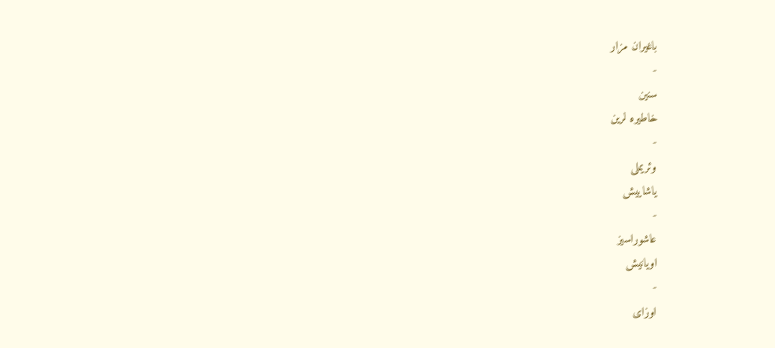باغیران مزار
-
سنين
خاطيره لرين
-
وئریملی
یاشاییش
-
عاشوراسیز
اویانیش
-
اوزای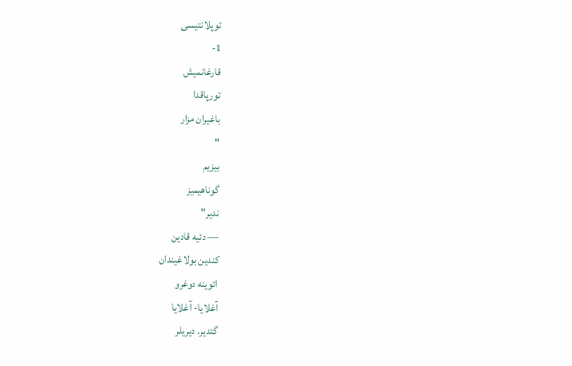توپلانتیسی
1-
قارغانمیش
تورپاقدا
باغیران مزار
"
بيزيم
گوناهيميز
ندير"
— دئيه قادين
کندين بولاغيندان
ائوينه دوغرو
آغلايا- آغلايا
گئدير. ديريلر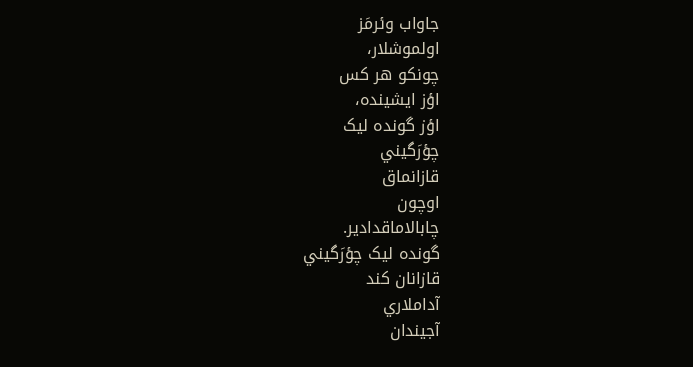جاواب وئرمَز
اولموشلار،
چونکو هر کس
اؤز ايشينده،
اؤز گونده ليک
چؤرَگيني
قازانماق
اوچون
چابالاماقدادير.
گونده ليک چؤرَگيني
قازانان کند
آداملاري
آجيندان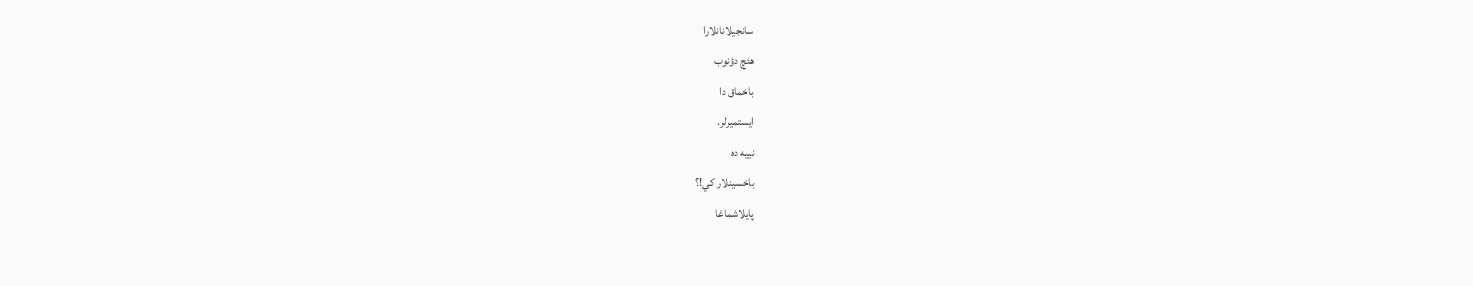سانجيلانانلارا
هئچ دؤنوب
باخماق دا
ايستميرلر.
نييه ده
باخسينلار کي!؟
پايلاشماغا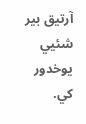آرتيق بير
شئيي يوخدور
کي.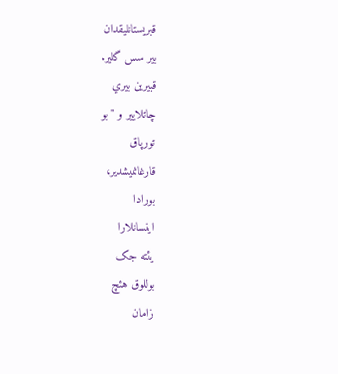قبريستانليقدان
بير سس گلير.
قبيرين بيري
چاتلايير و "بو
تورپاق
قارغانميشدير،
بورادا
اينسانلارا
يئته جک
بوللوق هئچ
زامان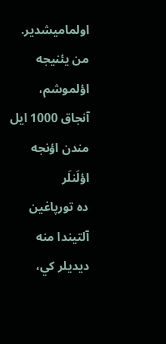اولماميشدير.
من يئنيجه
اؤلموشم،
آنجاق 1000 ايل
مندن اؤنجه
اؤلَنلَر
ده تورپاغين
آلتيندا منه
ديديلر کي،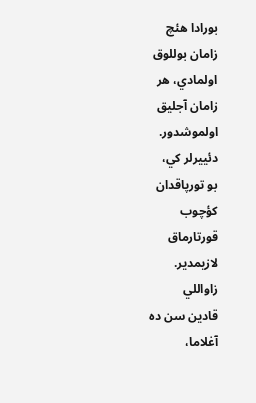بورادا هئچ
زامان بوللوق
اولمادي، هر
زامان آجليق
اولموشدور.
دئييرلر کي،
بو تورپاقدان
کؤچوب
قورتارماق
لازيمدير.
زاواللي
قادين سن ده
آغلاما،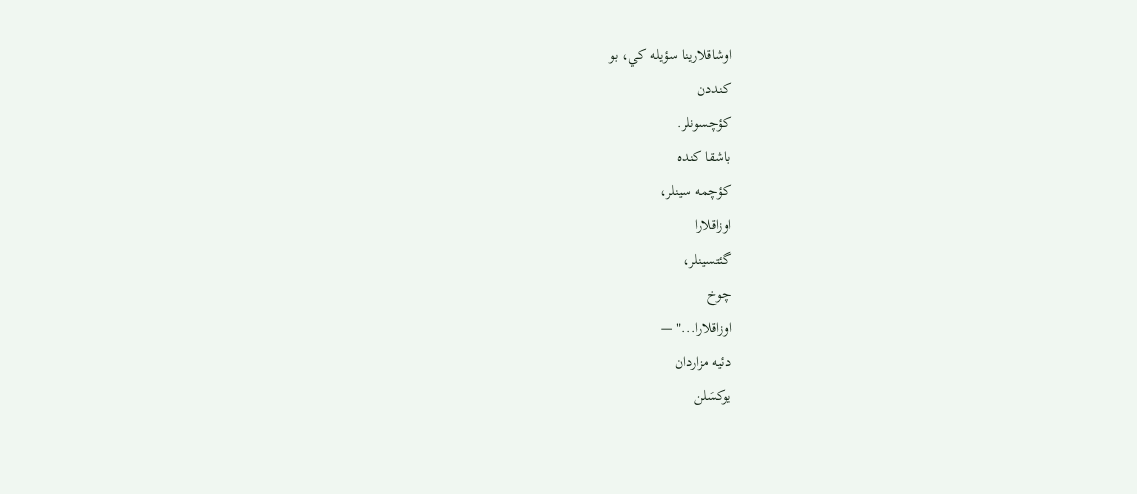اوشاقلارينا سؤیله کي، بو
کنددن
کؤچسونلر.
باشقا کنده
کؤچمه سينلر،
اوزاقلارا
گئتسينلر،
چوخ
اوزاقلارا..." —
دئيه مزاردان
يوکسَلن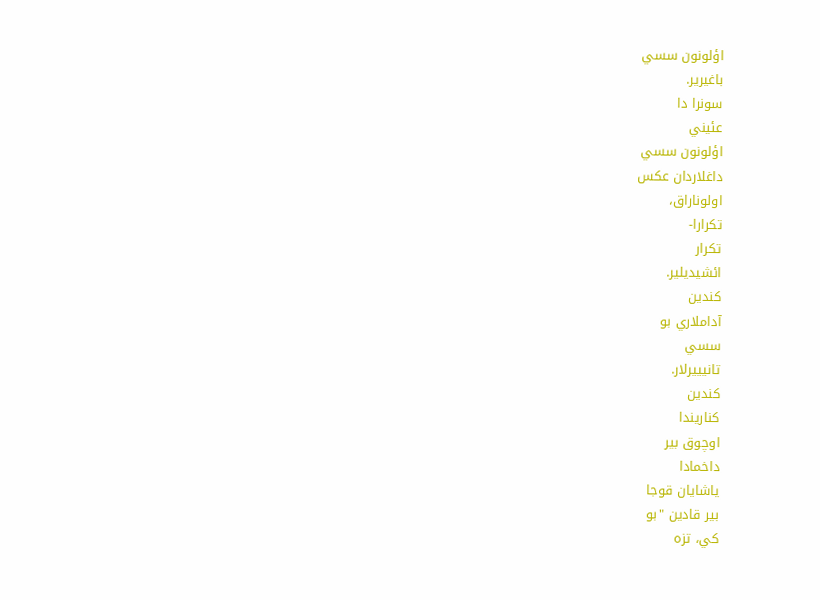اؤلونون سسي
باغيرير.
سونرا دا
عئيني
اؤلونون سسي
داغلاردان عکس
اولوناراق،
تکرارا-
تکرار
ائشيديلير.
کندين
آداملاري بو
سسي
تانيييرلار.
کندين
کناريندا
اوچوق بير
داخمادا
ياشايان قوجا
بير قادين "بو
کي، تزه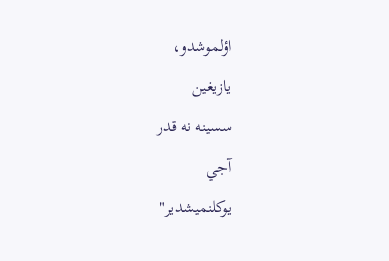اؤلموشدو،
يازيغين
سسينه نه قدر
آجي
يوکلنميشدير"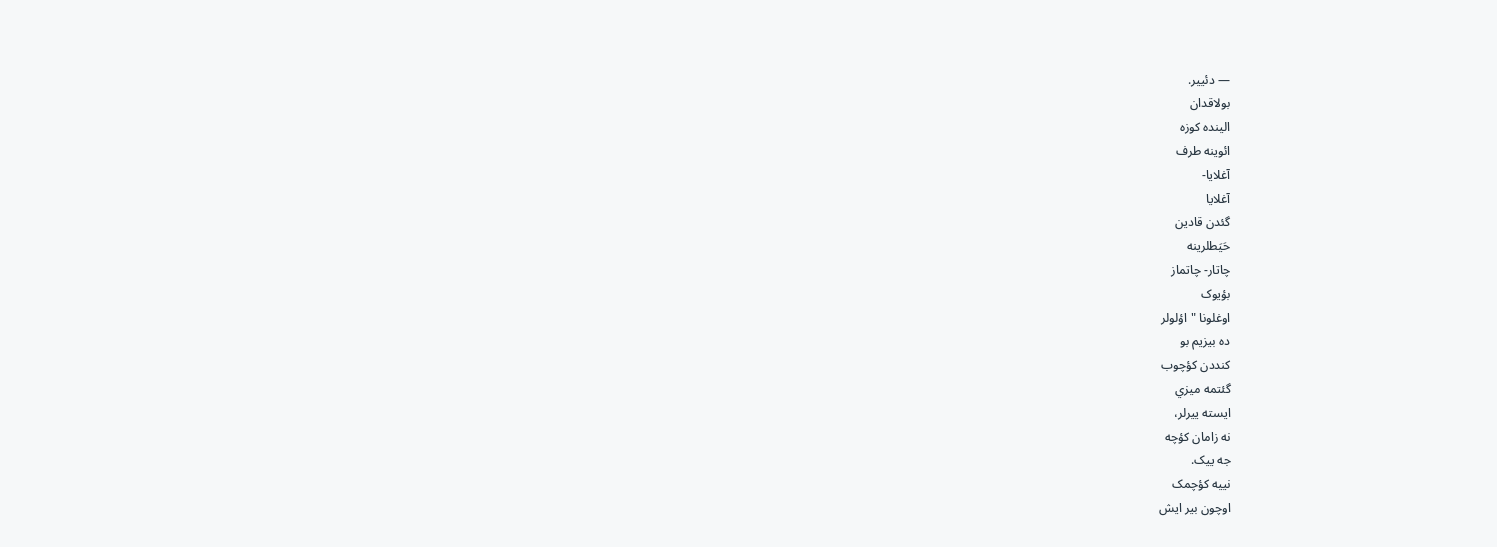— دئيير.
بولاقدان
الينده کوزه
ائوينه طرف
آغلايا-
آغلايا
گئدن قادين
حَيَطلرينه
چاتار- چاتماز
بؤيوک
اوغلونا "اؤلولر
ده بيزيم بو
کنددن کؤچوب
گئتمه ميزي
ايسته ييرلر،
نه زامان کؤچه
جه یيک.
نييه کؤچمک
اوچون بير ايش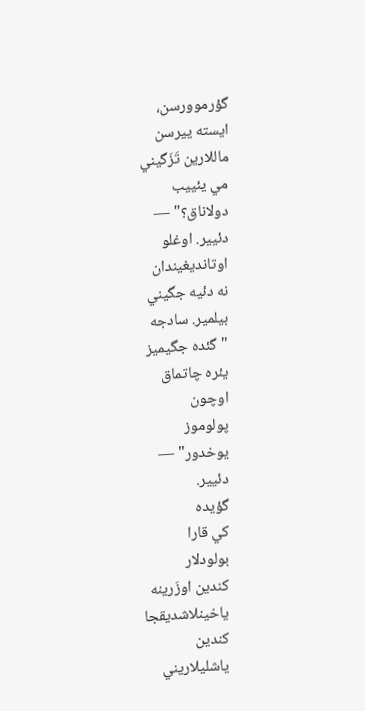گؤرموورسن،
ايسته ييرسن
ماللارين تَزَگيني
مي يئييب
دولاناق؟" —
دئيير. اوغلو
اوتانديغيندان
نه دئيه جگيني
بيلمير. سادجه
"گئده جگيميز
يئره چاتماق
اوچون
پولوموز
يوخدور" —
دئيير.
گؤيده
کي قارا
بولودلار
کندين اوزَرينه
ياخينلاشديقجا
کندين
ياشليلاريني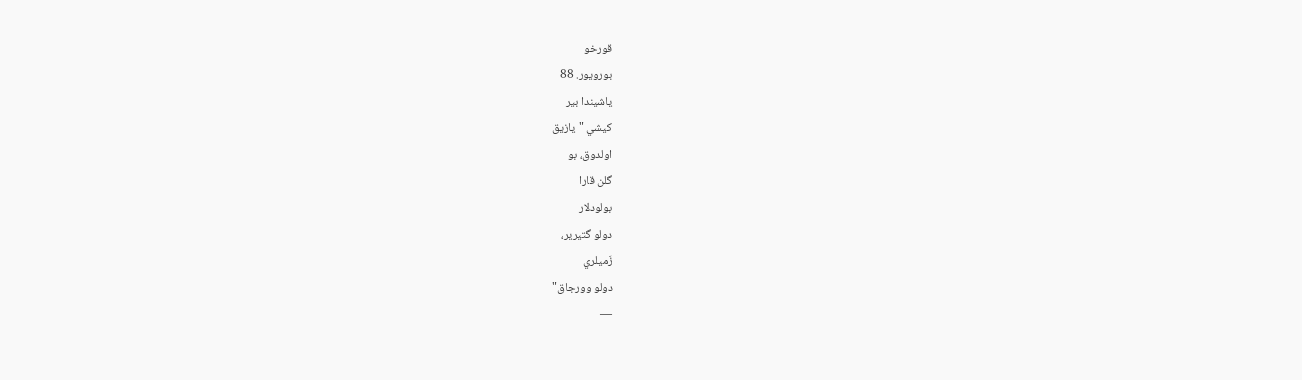قورخو
بورويور. 88
ياشيندا بير
کيشي "يازيق
اولدوق، بو
گلن قارا
بولودلار
دولو گتيرير،
زَميلري
دولو وورجاق"
—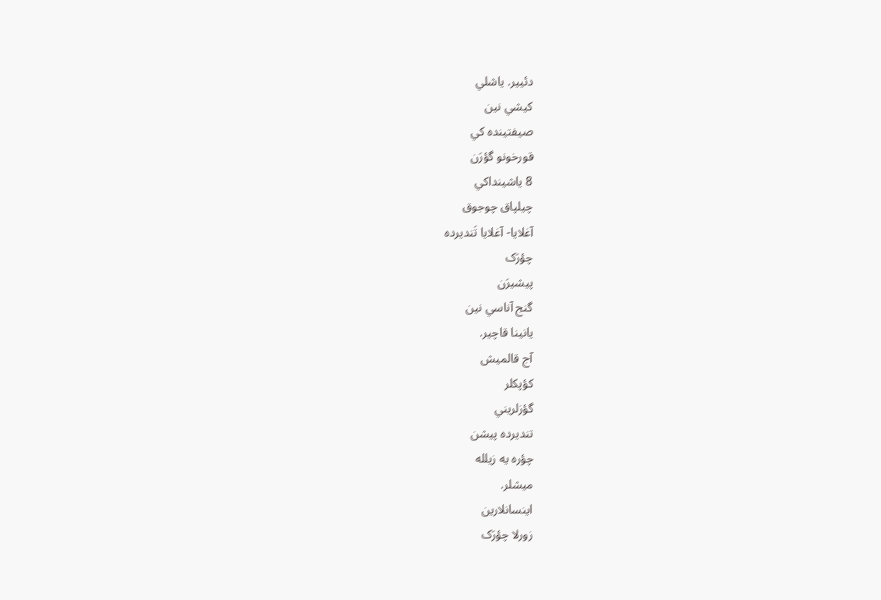دئيير. ياشلي
کيشي نين
صيفتينده کي
قورخونو گؤرَن
8 ياشينداکي
چيلپاق چوجوق
آغلايا- آغلايا تَنديرده
چؤرَک
پيشيرَن
گنج آناسي نين
يانينا قاچير.
آج قالميش
کؤپکلر
گؤزلريني
تنديرده پيشن
چؤره يه زيلله
ميشلر.
اينسانلارين
زورلا چؤرَک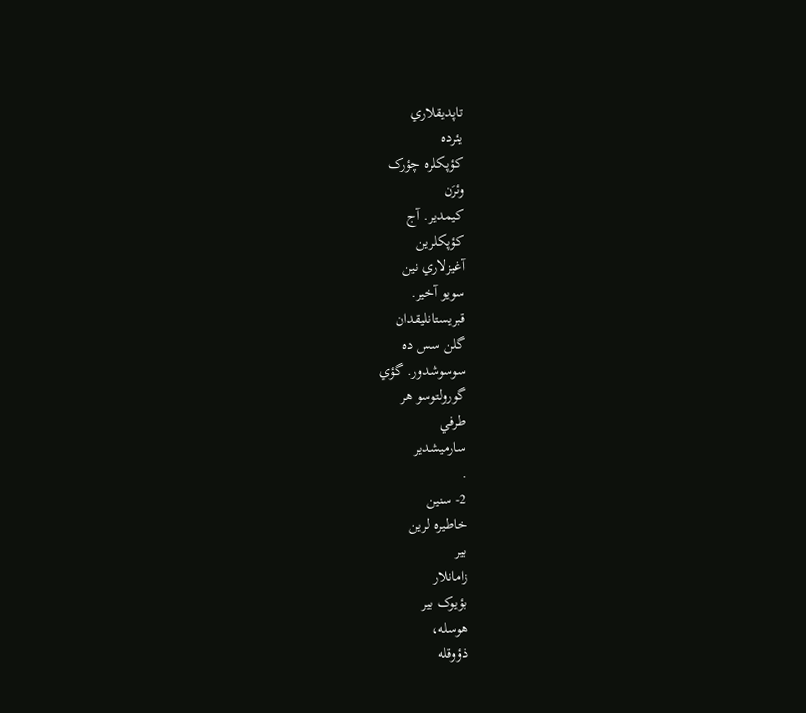تاپديقلاري
يئرده
کؤپکلره چؤرک
وئرَن
کيمدير. آج
کؤپکلرين
آغيزلاري نين
سويو آخير.
قبريستانليقدان
گلن سس ده
سوسوشدور. گؤي
گورولتوسو هر
طرفي
سارميشدير
.
2- سنين
خاطيره لرين
بير
زامانلار
بؤيوک بير
هوسله،
ذؤوقله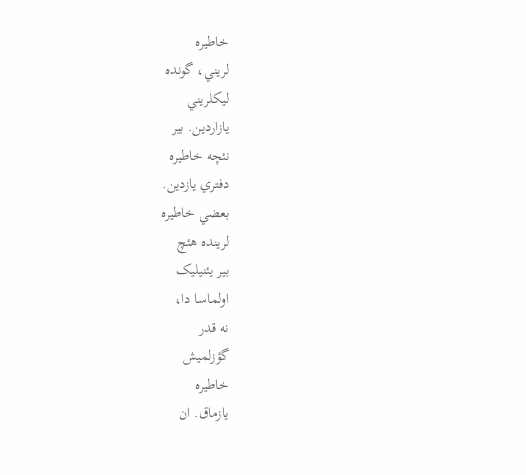خاطيره
لريني، گونده
ليکلريني
يازاردين. بير
نئچه خاطيره
دفتري يازدين.
بعضي خاطيره
لرينده هئچ
بير يئنيليک
اولماسا دا،
نه قدر
گؤزلميش
خاطيره
يازماق. ان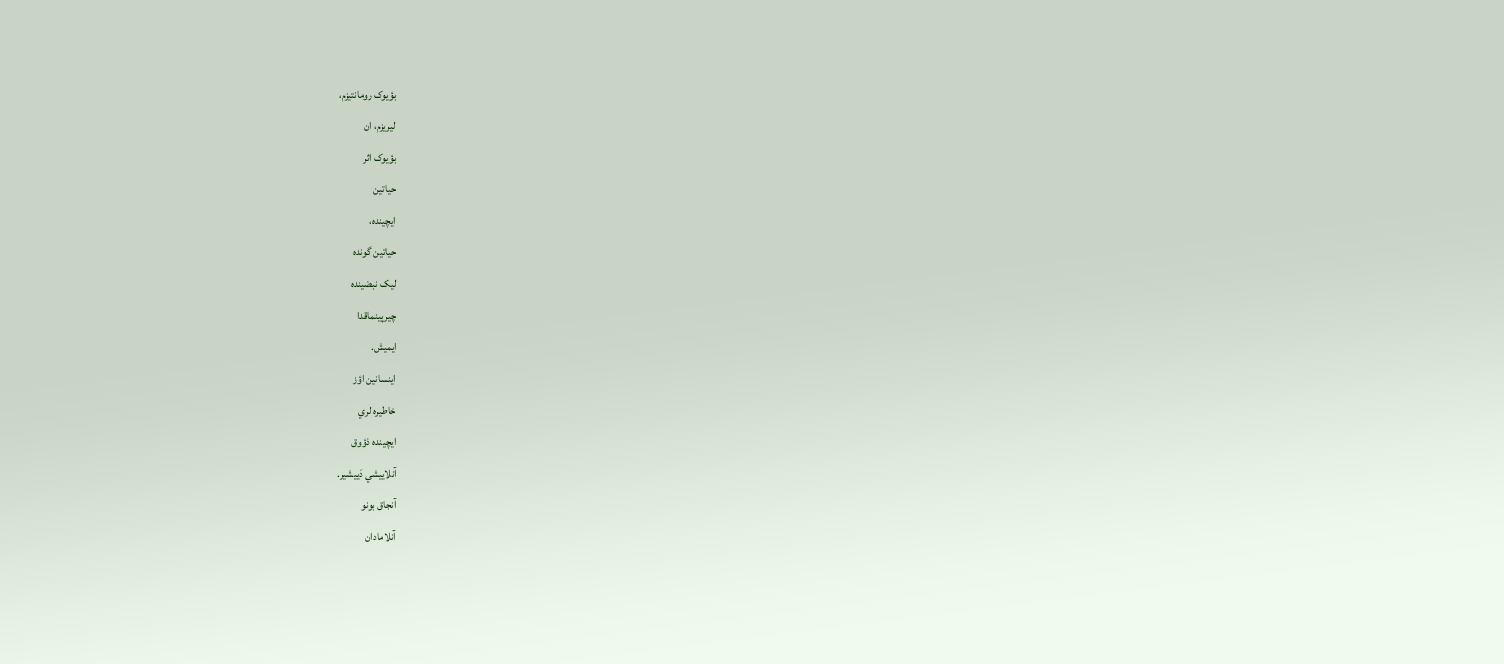بؤيوک رومانتيزم،
ليريزم، ان
بؤيوک اثر
حياتين
ايچينده،
حياتين گونده
ليک نبضينده
چيرپينماقدا
ايميش.
اينسانين اؤز
خاطيره لري
ايچينده ذؤوق
آنلاييشي دَييشير.
آنجاق بونو
آنلامادان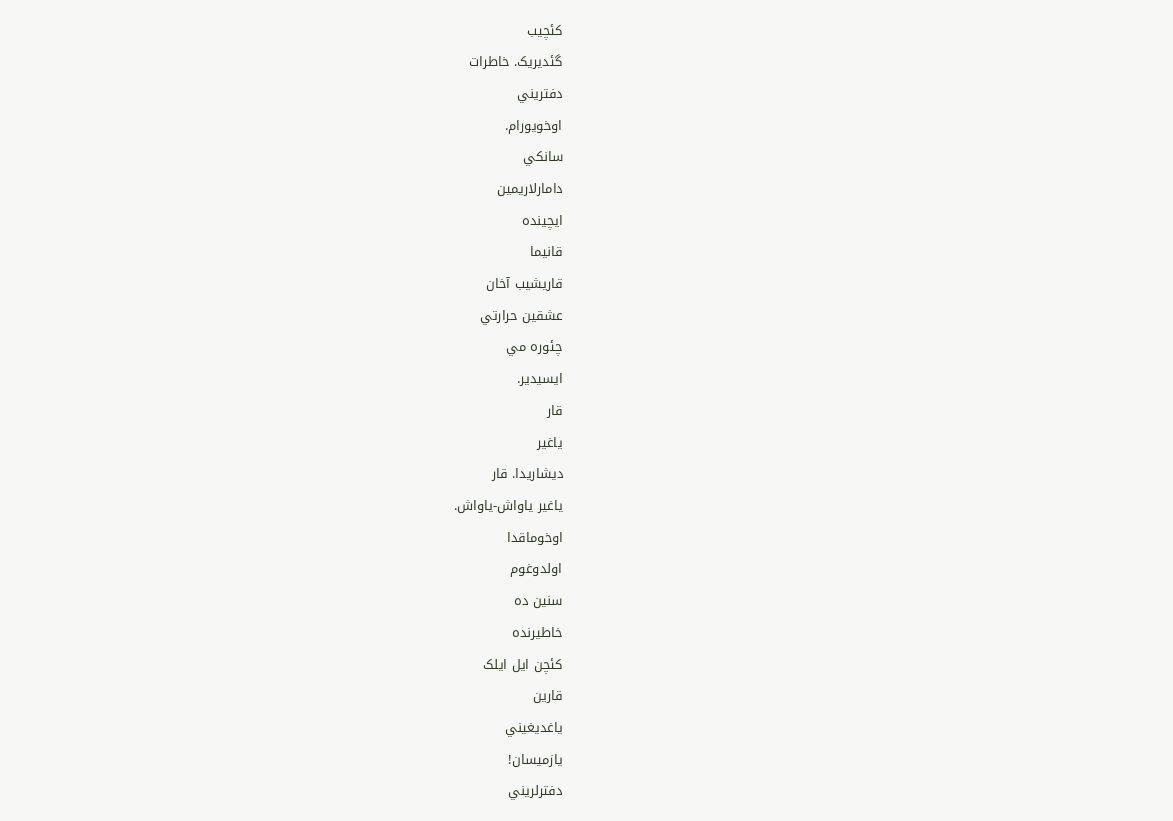کئچيب
گئديريک. خاطرات
دفتريني
اوخويورام.
سانکي
دامارلاريمين
ايچينده
قانيما
قاريشيب آخان
عشقين حرارتي
چئوره مي
ايسيدير.
قار
ياغير
ديشاريدا. قار
ياغير ياواش-ياواش.
اوخوماقدا
اولدوغوم
سنين ده
خاطيرنده
کئچن ايل ايلک
قارين
ياغديغيني
يازميسان!
دفترلريني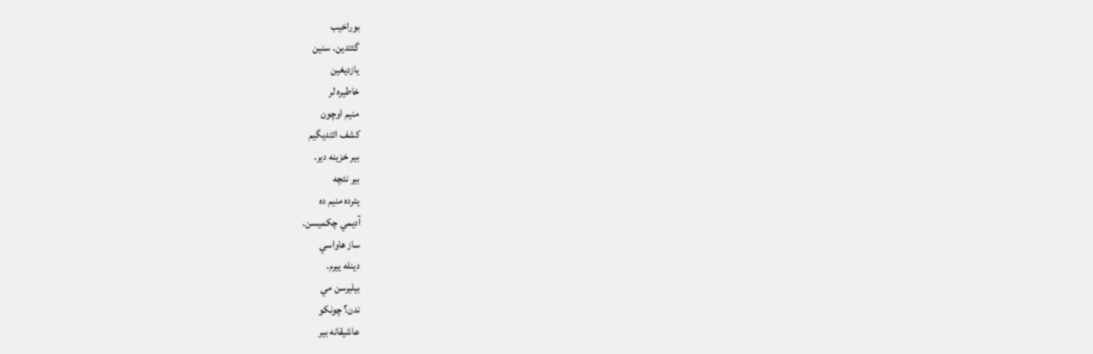بوراخيب
گئتدين. سنين
يازديغين
خاطيره لر
منيم اوچون
کشف ائتديگيم
بير خزينه دير.
بير نئچه
يئرده منيم ده
آديمي چکميسن.
ساز هاواسي
دينله ييرم.
بيليرسن مي
ندن؟ چونکو
عاشيقانه بير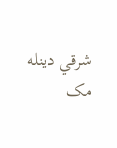شرقي دينله
مک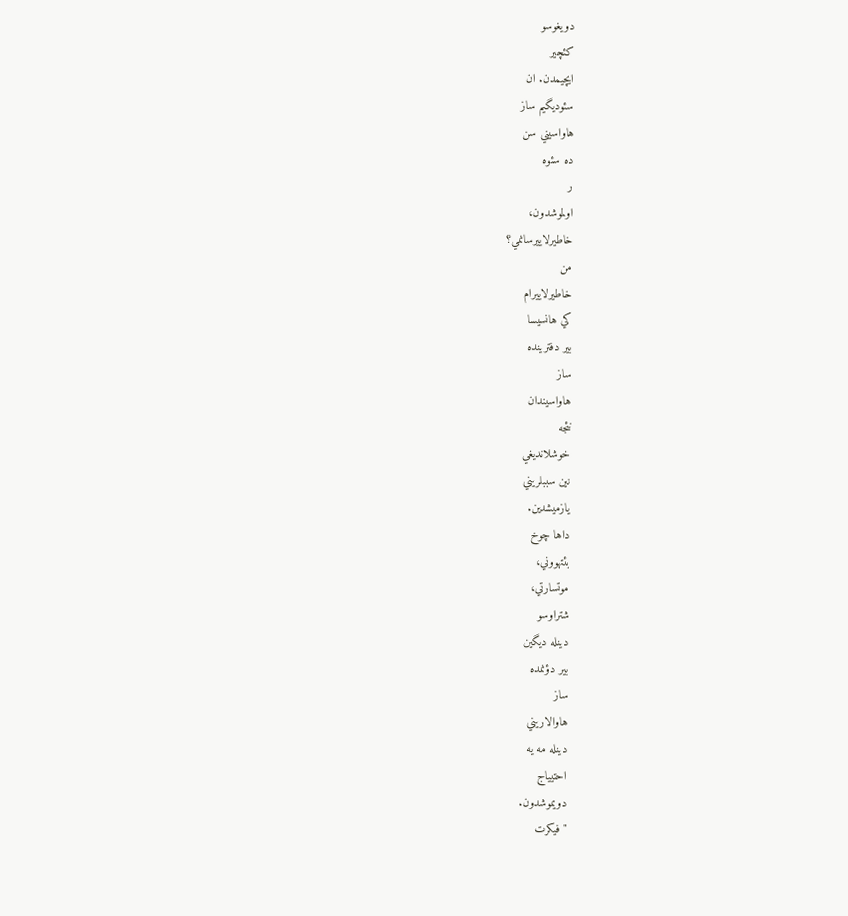دويغوسو
کئچير
ايچيمدن. ان
سئوديگيم ساز
هاواسيني سن
ده سئوه
ر
اولموشدون،
خاطيرلاييرسانمي؟
من
خاطيرلاييرام
کي هانسيسا
بير دفترينده
ساز
هاواسيندان
نئجه
خوشلانديغي
نين سببلريني
يازميشدين.
داها چوخ
بئتهووني،
موتسارتي،
شتراوسو
دينله ديگين
بير دؤنمده
ساز
هاوالاريني
دينله مه يه
احتيياج
دويموشدون.
"فيکرت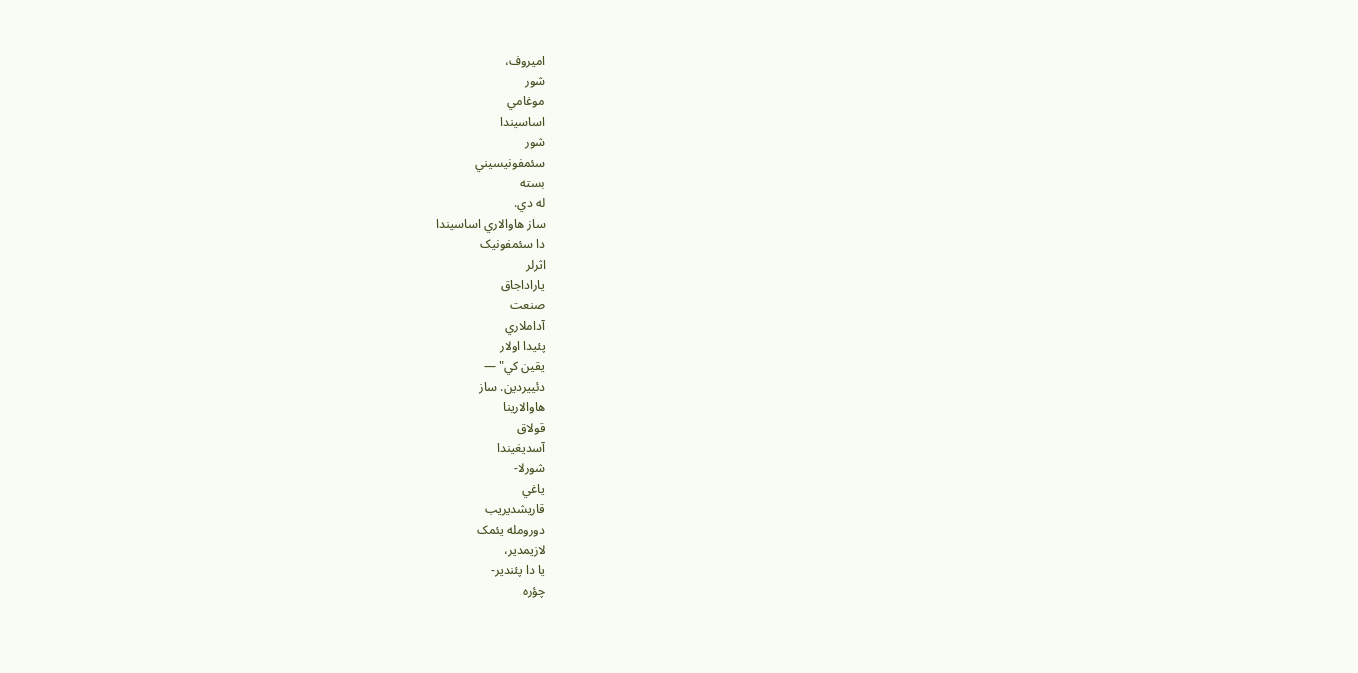اميروف،
شور
موغامي
اساسيندا
شور
سئمفونيسيني
بسته
له دي.
ساز هاوالاري اساسيندا
دا سئمفونيک
اثرلر
ياراداجاق
صنعت
آداملاري
پئيدا اولار
يقين کي" —
دئييردين. ساز
هاوالارينا
قولاق
آسديغيندا
شورلا-
ياغي
قاريشديريب
دورومله يئمک
لازيمدير،
یا دا پئندیر-
چؤره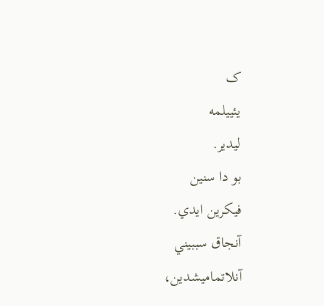ک
یئییلمه
لیدیر.
بو دا سنين
فيکرين ايدي.
آنجاق سببيني
آنلاتماميشدين،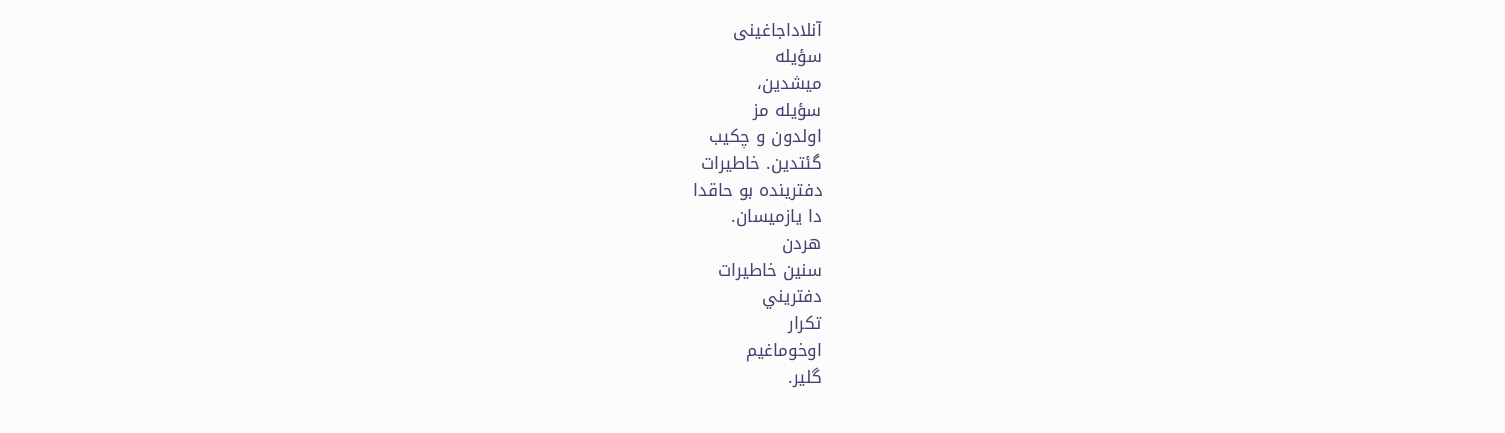آنلاداجاغینی
سؤیله
میشدین،
سؤیله مز
اولدون و چکیب
گئتدین. خاطيرات
دفترينده بو حاقدا
دا يازميسان.
هردن
سنين خاطيرات
دفتريني
تکرار
اوخوماغيم
گلير.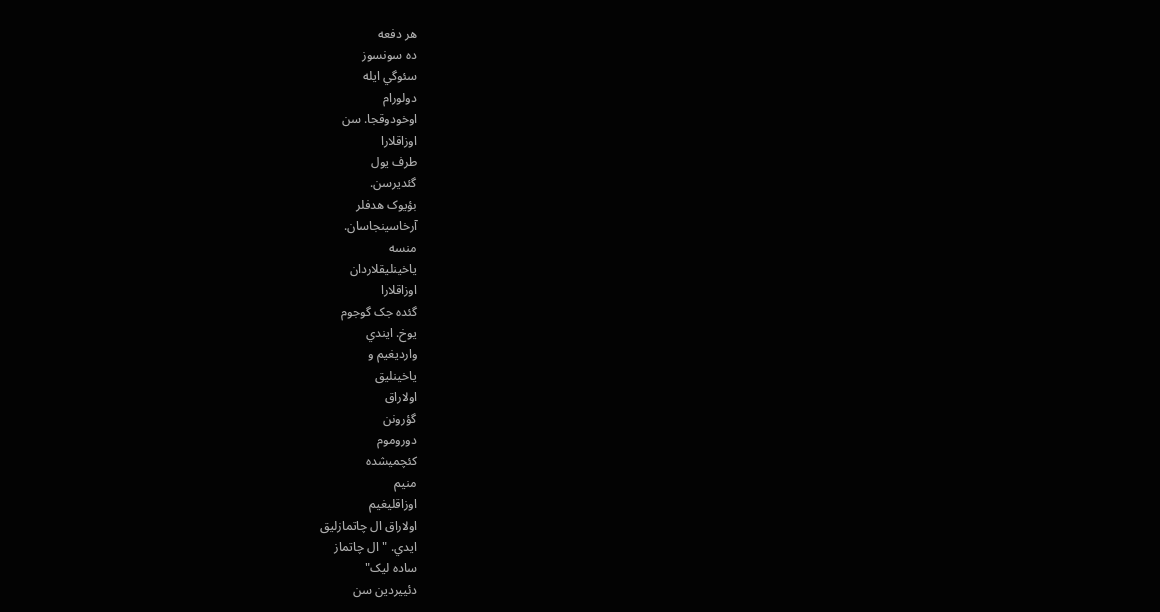هر دفعه
ده سونسوز
سئوگي ايله
دولورام
اوخودوقجا. سن
اوزاقلارا
طرف يول
گئديرسن.
بؤيوک هدفلر
آرخاسينجاسان.
منسه
ياخينليقلاردان
اوزاقلارا
گئده جک گوجوم
يوخ. ايندي
وارديغيم و
ياخينليق
اولاراق
گؤرونن
دوروموم
کئچميشده
منيم
اوزاقليغيم
اولاراق ال چاتمازليق
ايدي. "ال چاتماز
ساده ليک"
دئييردين سن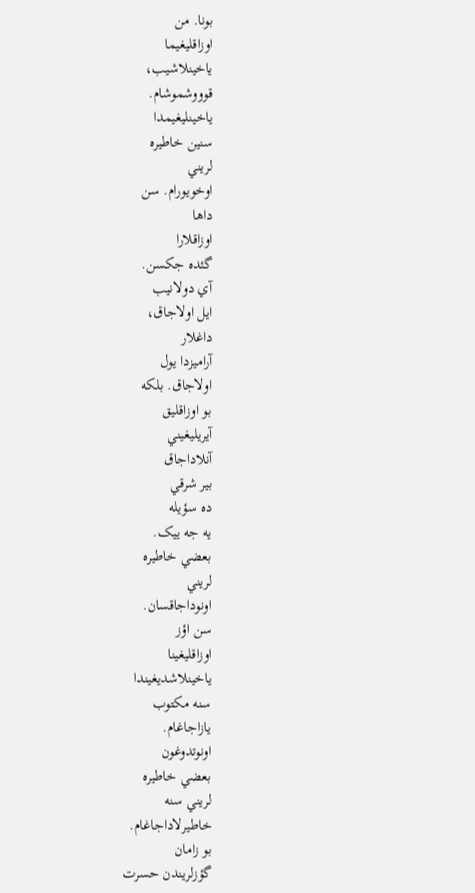بونا. من
اوزاقليغيما
ياخينلاشيب،
قوووشموشام.
ياخينليغيمدا
سنين خاطيره
لريني
اوخويورام. سن
داها
اوزاقلارا
گئده جکسن.
آي دولانيب
ايل اولاجاق،
داغلار
آراميزدا يول
اولاجاق. بلکه
بو اوزاقليق
آيريليغيني
آنلاداجاق
بير شرقي
ده سؤيله
يه جه یيک.
بعضي خاطيره
لريني
اونوداجاقسان.
سن اؤز
اوزاقليغينا
ياخينلاشديغيندا
سنه مکتوب
يازاجاغام.
اونوتدوغون
بعضي خاطيره
لريني سنه
خاطيرلاداجاغام.
بو زامان
گؤزلريندن حسرت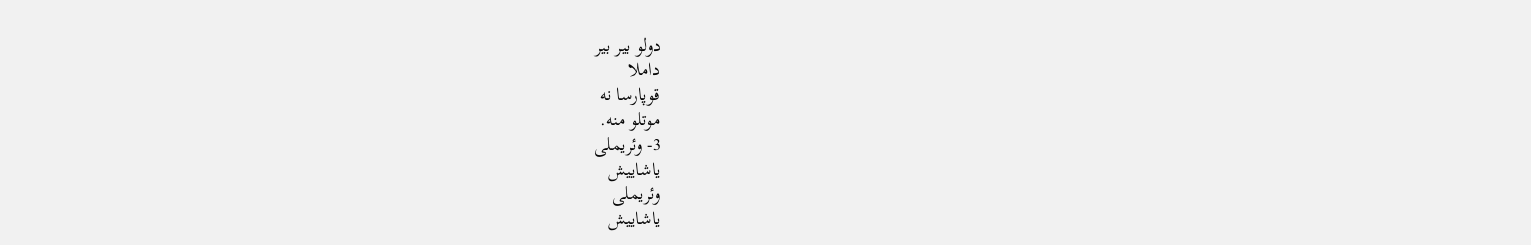دولو بير بير
داملا
قوپارسا نه
موتلو منه.
3- وئریملی
یاشاییش
وئریملی
یاشاییش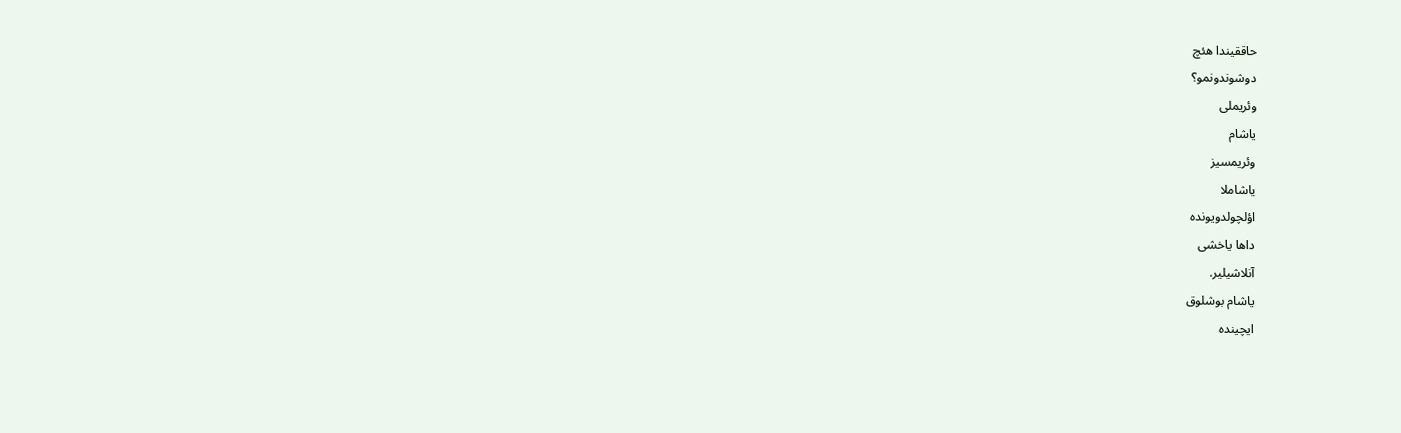حاققیندا هئچ
دوشوندونمو؟
وئریملی
یاشام
وئریمسیز
یاشاملا
اؤلچولدویونده
داها یاخشی
آنلاشیلیر.
یاشام بوشلوق
ایچینده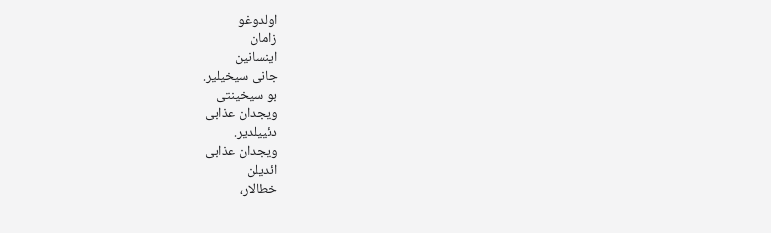اولدوغو
زامان
اینسانین
جانی سیخیلیر.
بو سیخینتی
ویجدان عذابی
دئییلدیر.
ویجدان عذابی
ائدیلن
خطالار،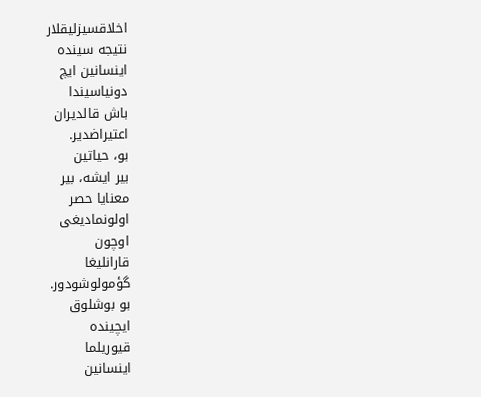اخلاقسیزلیقلار
نتیجه سینده
اینسانین ایچ
دونیاسیندا
باش قالدیران
اعتیراضدیر.
بو، حیاتین
بیر ایشه، بیر
معنایا حصر
اولونمادیغی
اوچون
قارانلیغا
گؤمولوشودور.
بو بوشلوق
ایچینده
قیوریلما
اینسانین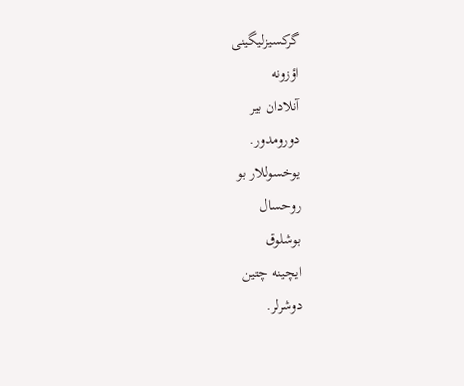گرکسیزلیگینی
اؤزونه
آنلادان بیر
دورومدور.
یوخسوللار بو
روحسال
بوشلوق
ایچینه چتین
دوشرلر.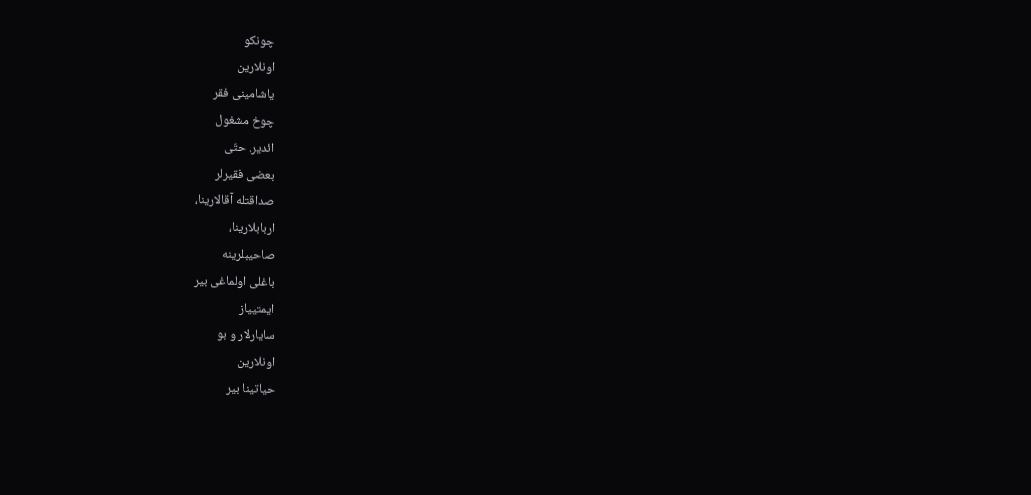چونکو
اونلارین
یاشامینی فقر
چوخ مشغول
ائدیر. حتّی
بعضی فقیرلر
صداقتله آقالارینا،
اربابلارینا،
صاحیبلرینه
باغلی اولماغی بیر
ایمتییاز
سایارلار و بو
اونلارین
حیاتینا بیر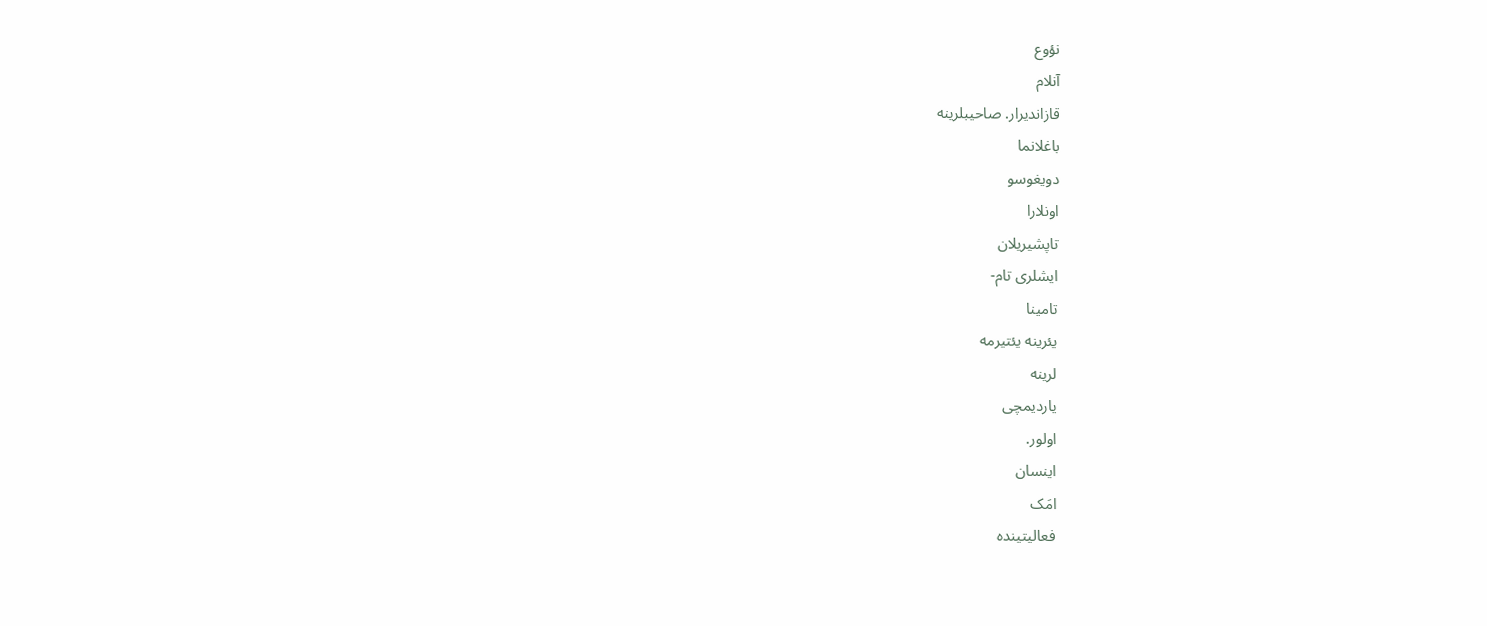نؤوع
آنلام
قازاندیرار. صاحیبلرینه
باغلانما
دویغوسو
اونلارا
تاپشیریلان
ایشلری تام-
تامینا
یئرینه یئتیرمه
لرینه
یاردیمچی
اولور.
اینسان
امَک
فعالیتینده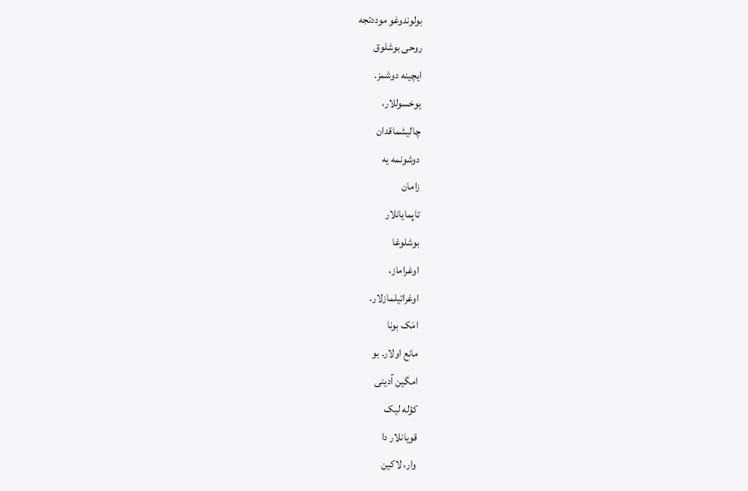بولوندوغو موددتجه
روحی بوشلوق
ایچینه دوشمز.
یوخسوللار،
چالیشماقدان
دوشونمه یه
زامان
تاپمایانلار
بوشلوغا
اوغراماز،
اوغراتیلمازلار.
امَک بونا
مانع اولار. بو
امگین آدینی
کؤله لیک
قویانلار دا
وار، لاکین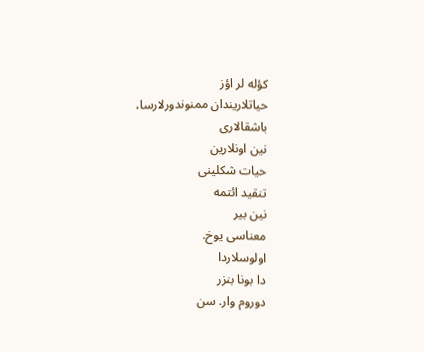کؤله لر اؤز
حیاتلاریندان ممنوندورلارسا،
باشقالاری
نین اونلارین
حیات شکلینی
تنقید ائتمه
نین بیر
معناسی یوخ.
اولوسلاردا
دا بونا بنزر
دوروم وار. سن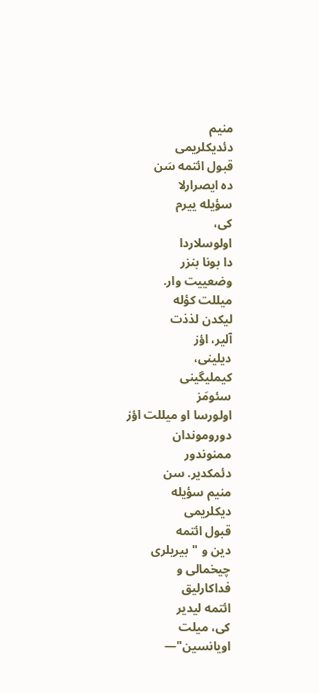منیم
دئدیکلریمی
قبول ائتمه سَن
ده ایصرارلا
سؤیله ییرم
کی،
اولوسلاردا
دا بونا بنزر
وضعییت وار.
میللت کؤله
لیکدن لذذت
آلیر، اؤز
دیلینی،
کیملیگینی
سئومَز
اولورسا او میللت اؤز
دوروموندان
ممنوندور
دئمکدیر. سن
منیم سؤیله
دیکلریمی
قبول ائتمه
دین و "بیریلری
چیخمالی و
فداکارلیق
ائتمه لیدیر
کی، میلت
اویانسین"—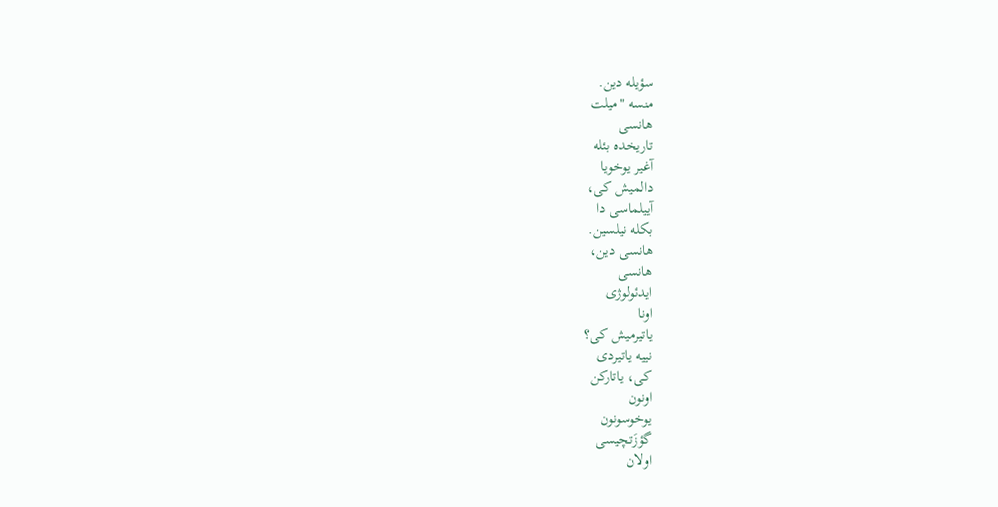سؤیله دین.
منسه "میلت
هانسی
تاریخده بئله
آغیر یوخویا
دالمیش کی،
آییلماسی دا
بکله نیلسین.
هانسی دین،
هانسی
ایدئولوژی
اونا
یاتیرمیش کی؟
نییه یاتیردی
کی، یاتارکن
اونون
یوخوسونون
گؤزَتچیسی
اولان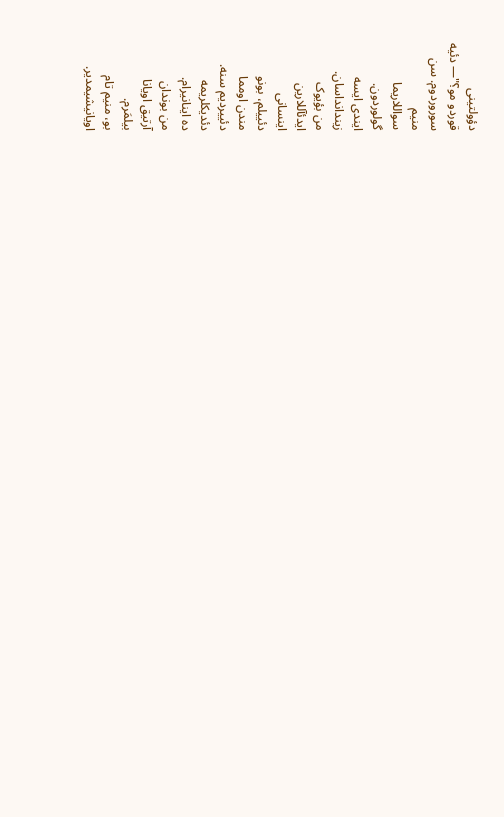دؤولتینی
قوردو مو؟"— دئیه
سوروردوم. سن
منیم
سواللاریما
گولوردون.
ایندی ایسه
زیندانداسان.
من بؤیوک
ایدئآللارین
اینسانی
دئییلم، بونو
مندن اومما
دئییردیم سنه.
دئدیکلریمه
ده اینانیرام.
من بوندان
آرتیق اویانا
بیلمَرم.
بو، منیم تام
اویانیشیمدیر.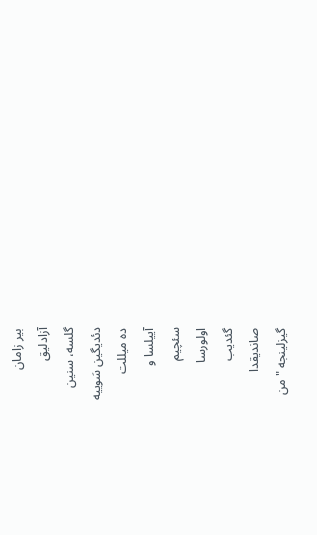بیر زامان
آزادلیق
گلسه، سنین
دئدیگین سَوییه
ده میللت
آییلسا و
سئچیم
اولورسا
گئدیب
صاندیقدا
گیزلینجه "من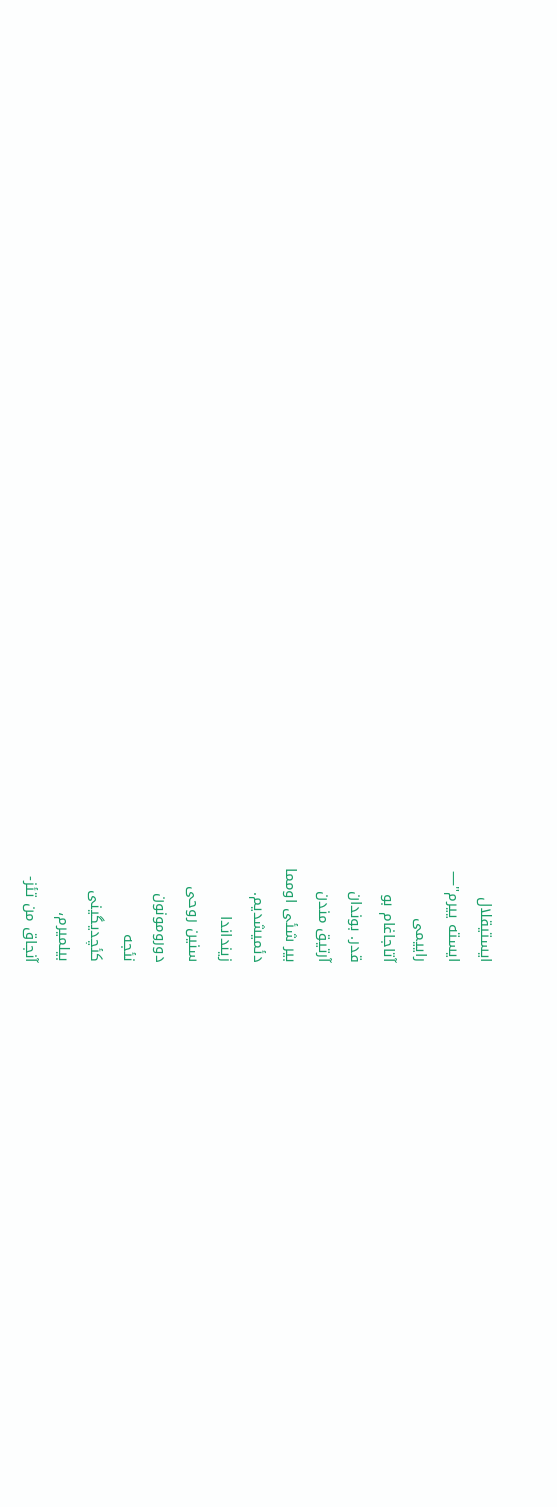ایستیقلال
ایسته ییرم"—
راییمی
آتاجاغام بو
قدر. بوندان
آرتیق مندن
بیر شئی اومما
دئمیشدیم.
زینداندا
سنین روحی
دورومونون
نئجه
کئچدیگینی
بیلمیرم،
آنجاق من تئز-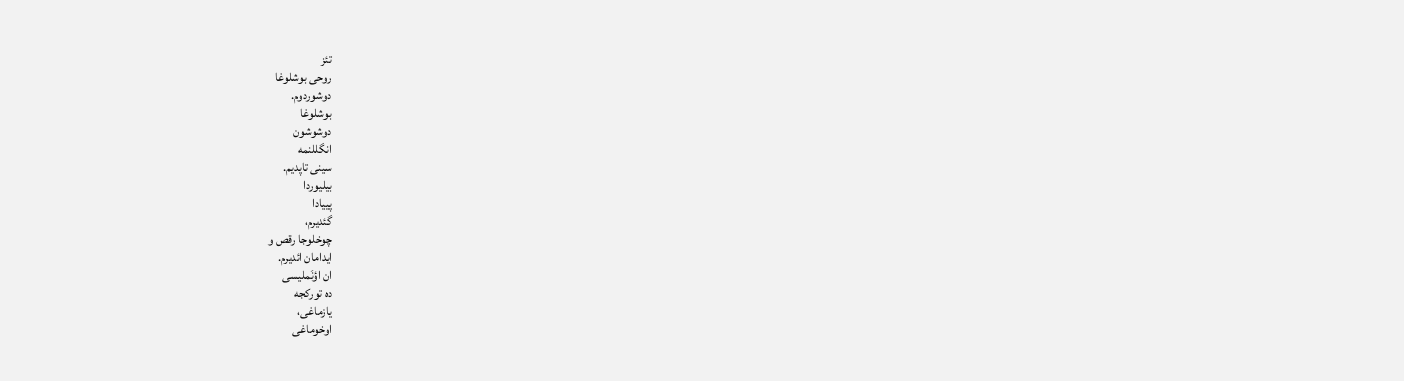تئز
روحی بوشلوغا
دوشوردوم.
بوشلوغا
دوشوشون
انگللنمه
سینی تاپدیم.
بیلیوردا
پییادا
گئدیرم،
چوخلوجا رقص و
ایدامان ائدیرم.
ان اؤنَملیسی
ده تورکجه
یازماغی،
اوخوماغی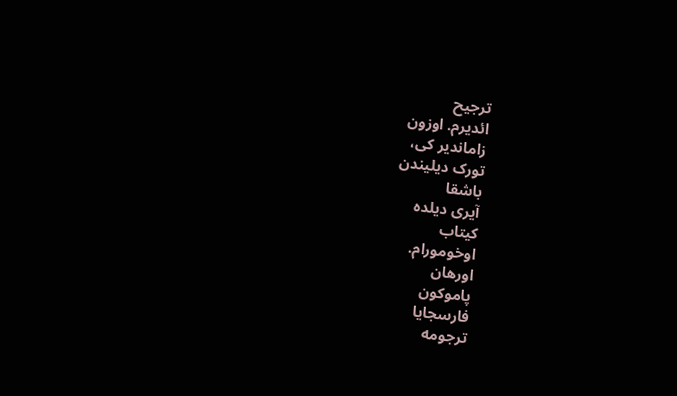ترجیح
ائدیرم. اوزون
زاماندیر کی،
تورک دیلیندن
باشقا
آیری دیلده
کیتاب
اوخومورام.
اورهان
پاموکون
فارسجایا
ترجومه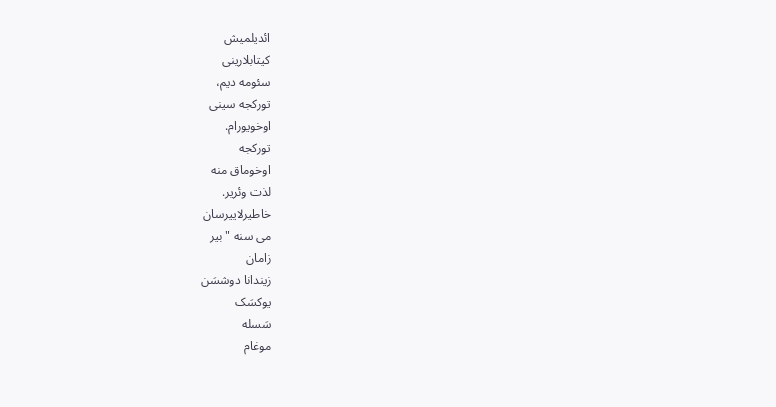ائدیلمیش
کیتابلارینی
سئومه دیم،
تورکجه سینی
اوخویورام.
تورکجه
اوخوماق منه
لذت وئریر.
خاطیرلاییرسان
می سنه "بیر
زامان
زیندانا دوشسَن
یوکسَک
سَسله
موغام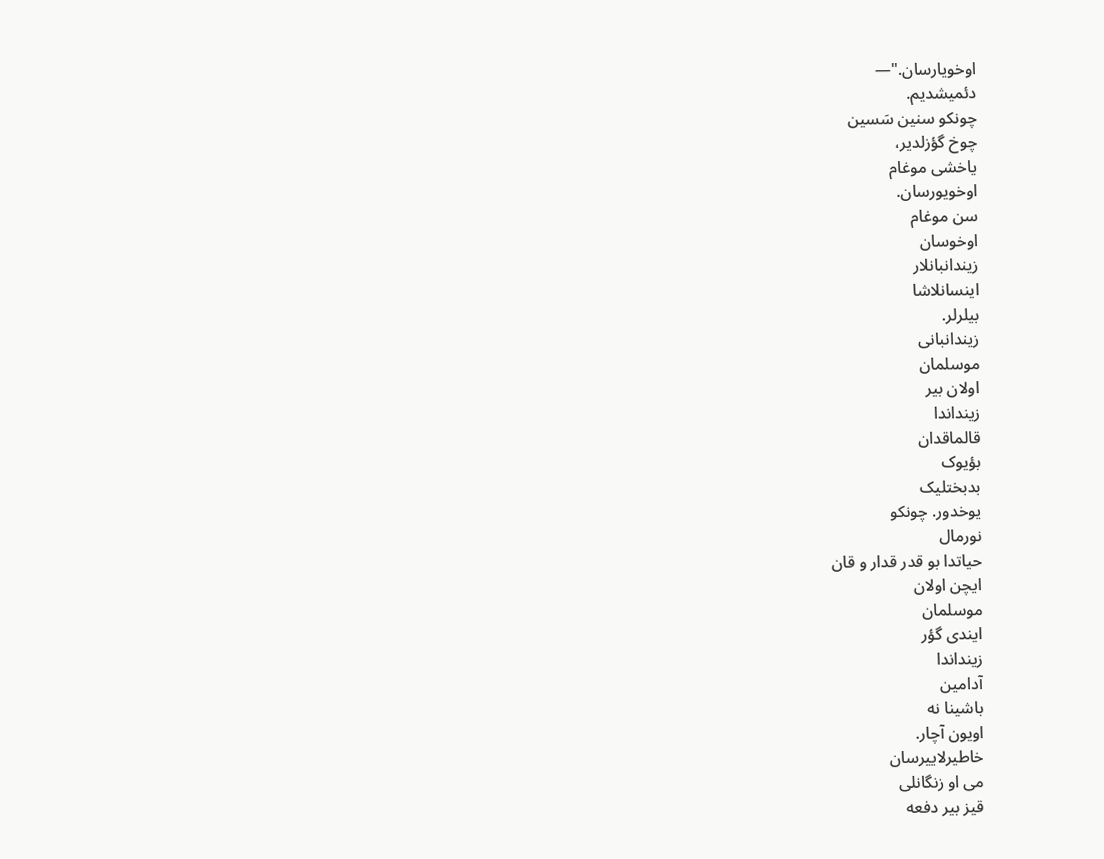اوخویارسان."—
دئمیشدیم.
چونکو سنین سَسین
چوخ گؤزلدیر،
یاخشی موغام
اوخویورسان.
سن موغام
اوخوسان
زیندانبانلار
اینسانلاشا
بیلرلر.
زیندانبانی
موسلمان
اولان بیر
زینداندا
قالماقدان
بؤیوک
بدبختلیک
یوخدور. چونکو
نورمال
حیاتدا بو قدر قدار و قان
ایچن اولان
موسلمان
ایندی گؤر
زینداندا
آدامین
باشینا نه
اویون آچار.
خاطیرلاییرسان
می او زنگانلی
قیز بیر دفعه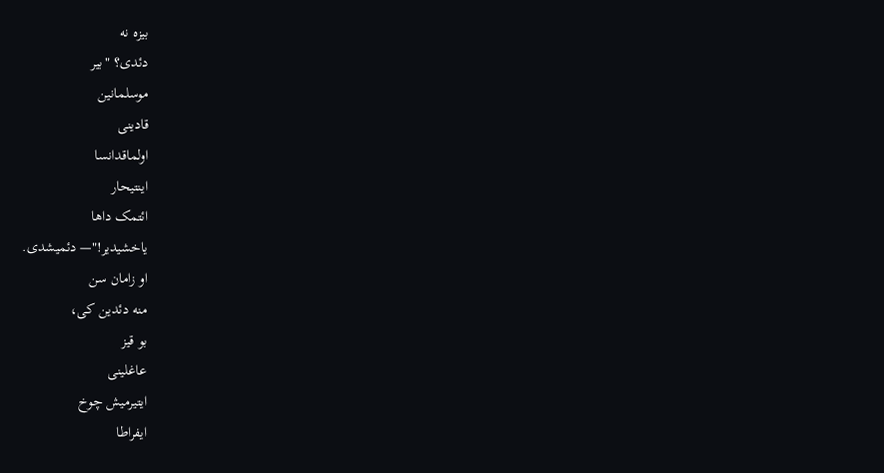بیزه نه
دئدی؟ "بیر
موسلمانین
قادینی
اولماقدانسا
اینتیحار
ائتمک داها
یاخشیدیر!"— دئمیشدی.
او زامان سن
منه دئدین کی،
بو قیز
عاغلینی
ایتیرمیش چوخ
ایفراطا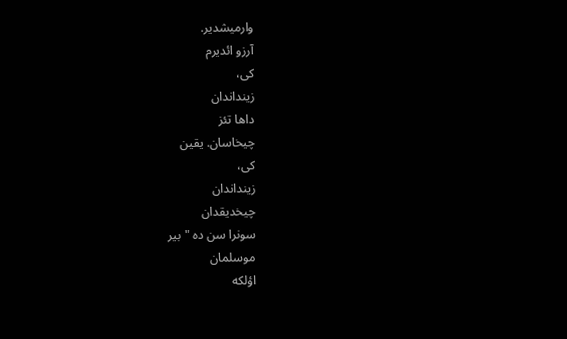وارمیشدیر.
آرزو ائدیرم
کی،
زینداندان
داها تئز
چیخاسان. یقین
کی،
زینداندان
چیخدیقدان
سونرا سن ده "بیر
موسلمان
اؤلکه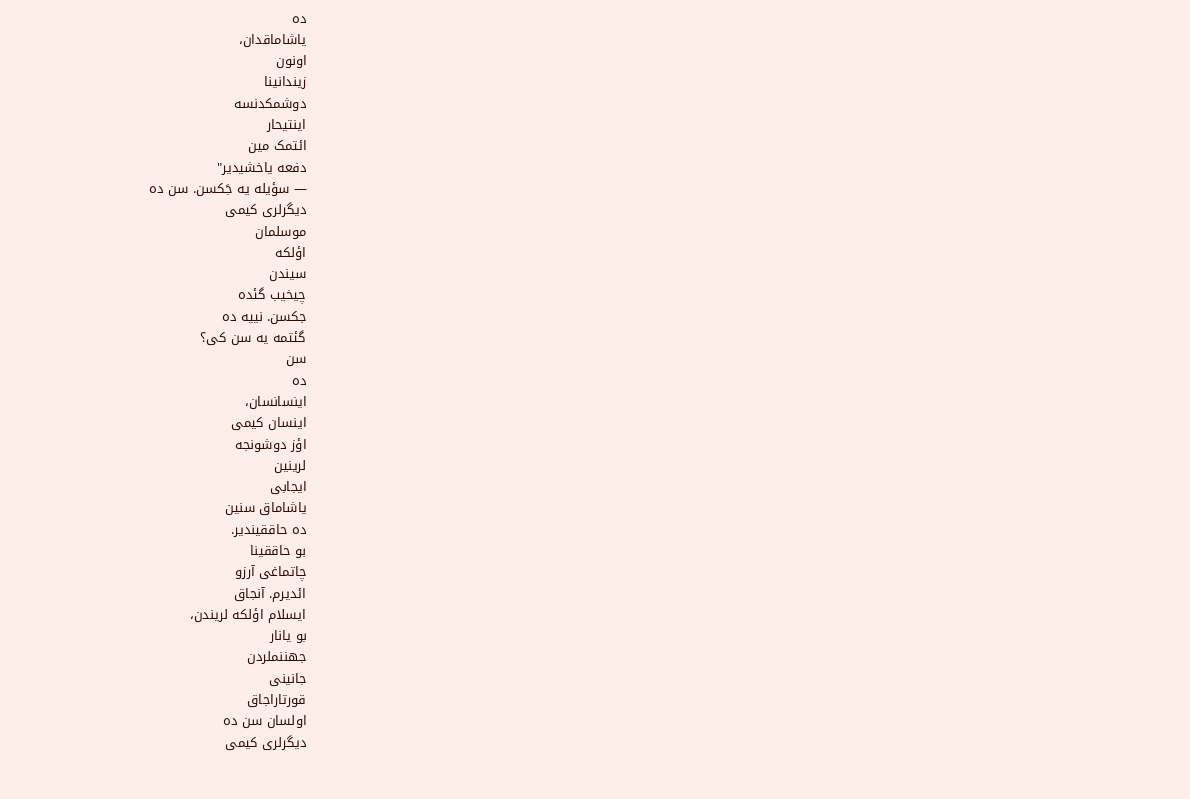ده
یاشاماقدان،
اونون
زیندانینا
دوشمکدنسه
اینتیحار
ائتمک مین
دفعه یاخشیدیر"
— سؤیله یه جَکسن. سن ده
دیگرلری کیمی
موسلمان
اؤلکه
سیندن
چیخیب گئده
جکسن. نییه ده
گئتمه یه سن کی؟
سن
ده
اینسانسان،
اینسان کیمی
اؤز دوشونجه
لرینین
ایجابی
یاشاماق سنین
ده حاققیندیر.
بو حاققینا
چاتماغی آرزو
ائدیرم. آنجاق
ایسلام اؤلکه لریندن،
بو یانار
جهننملردن
جانینی
قورتاراجاق
اولسان سن ده
دیگرلری کیمی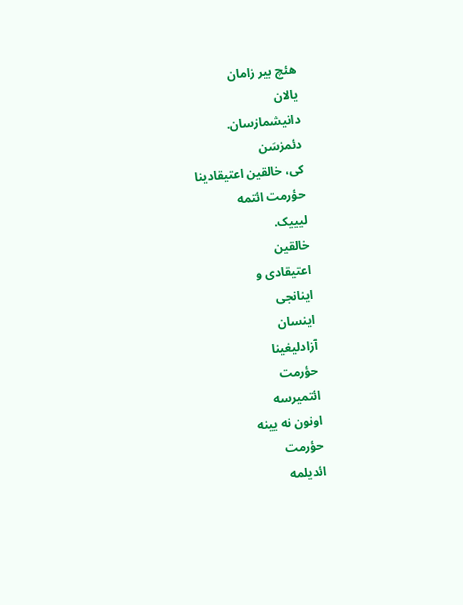هئچ بیر زامان
یالان
دانیشمازسان.
دئمزسَن
کی، خالقین اعتیقادینا
حؤرمت ائتمه
لیییک.
خالقین
اعتیقادی و
اینانجی
اینسان
آزادلیغینا
حؤرمت
ائتمیرسه
اونون نه یینه
حؤرمت
ائدیلمه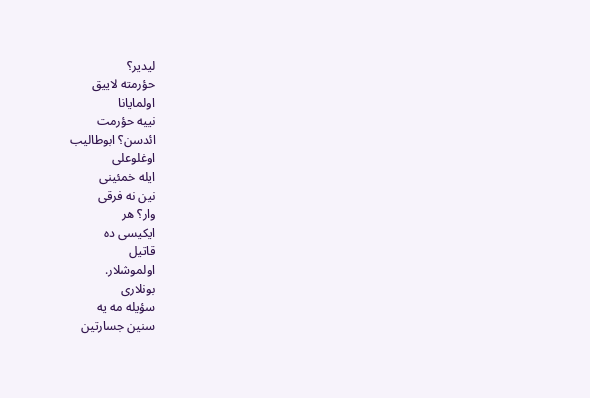لیدیر؟
حؤرمته لاییق
اولمایانا
نییه حؤرمت
ائدسن؟ ابوطالیب
اوغلوعلی
ایله خمئینی
نین نه فرقی
وار؟ هر
ایکیسی ده
قاتیل
اولموشلار.
بونلاری
سؤیله مه یه
سنین جسارتین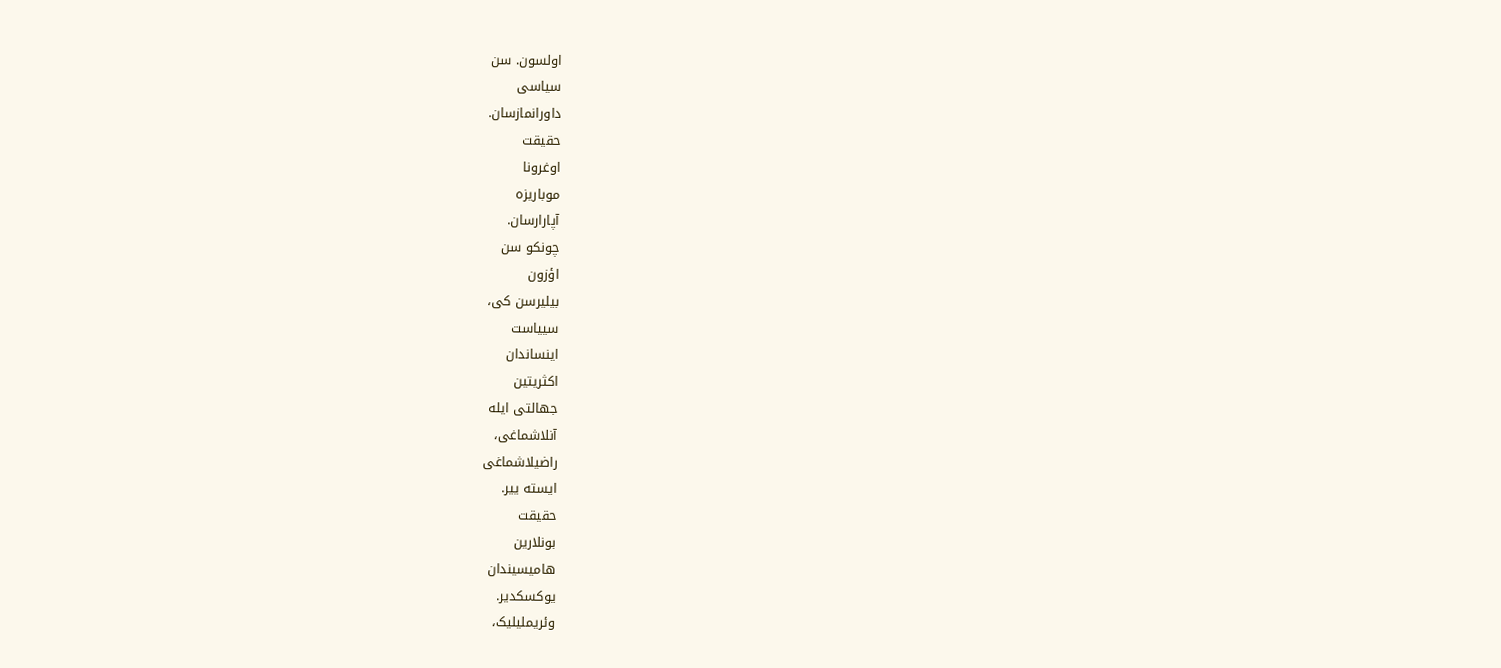اولسون. سن
سیاسی
داورانمازسان.
حقیقت
اوغرونا
موباریزه
آپارارسان.
چونکو سن
اؤزون
بیلیرسن کی،
سییاست
اینساندان
اکثریتین
جهالتی ایله
آنلاشماغی،
راضیلاشماغی
ایسته ییر.
حقیقت
بونلارین
هامیسیندان
یوکسکدیر.
وئریملیلیک،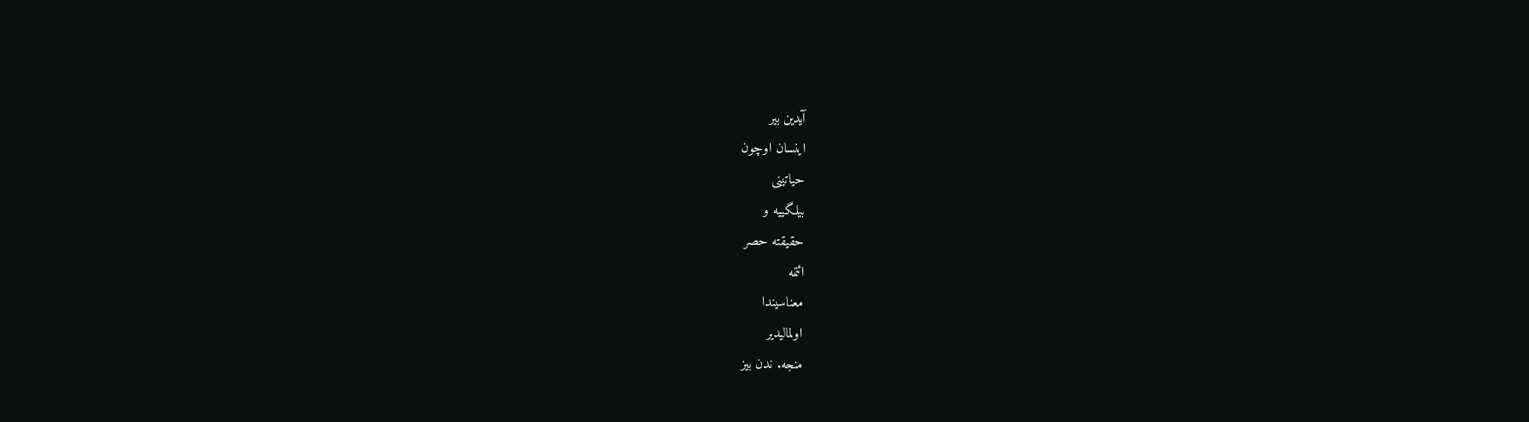آیدین بیر
اینسان اوچون
حیاتینی
بیلگییه و
حقیقته حصر
ائتمه
معناسیندا
اولمالیدیر
منجه. ندن بیز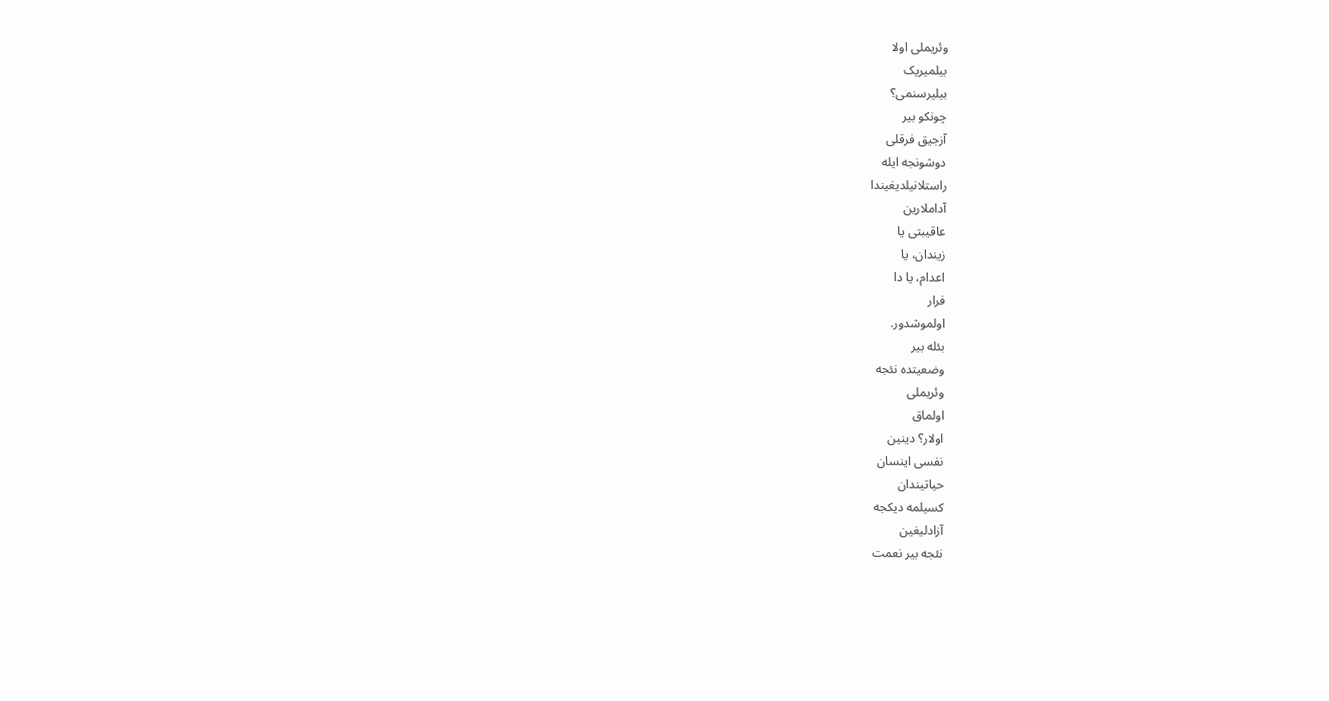وئریملی اولا
بیلمیریک
بیلیرسنمی؟
چونکو بیر
آزجیق فرقلی
دوشونجه ایله
راستلانیلدیغیندا
آداملارین
عاقیبتی یا
زیندان، یا
اعدام، یا دا
فرار
اولموشدور.
بئله بیر
وضعیتده نئجه
وئریملی
اولماق
اولار؟ دینین
نفسی اینسان
حیاتیندان
کسیلمه دیکجه
آزادلیغین
نئجه بیر نعمت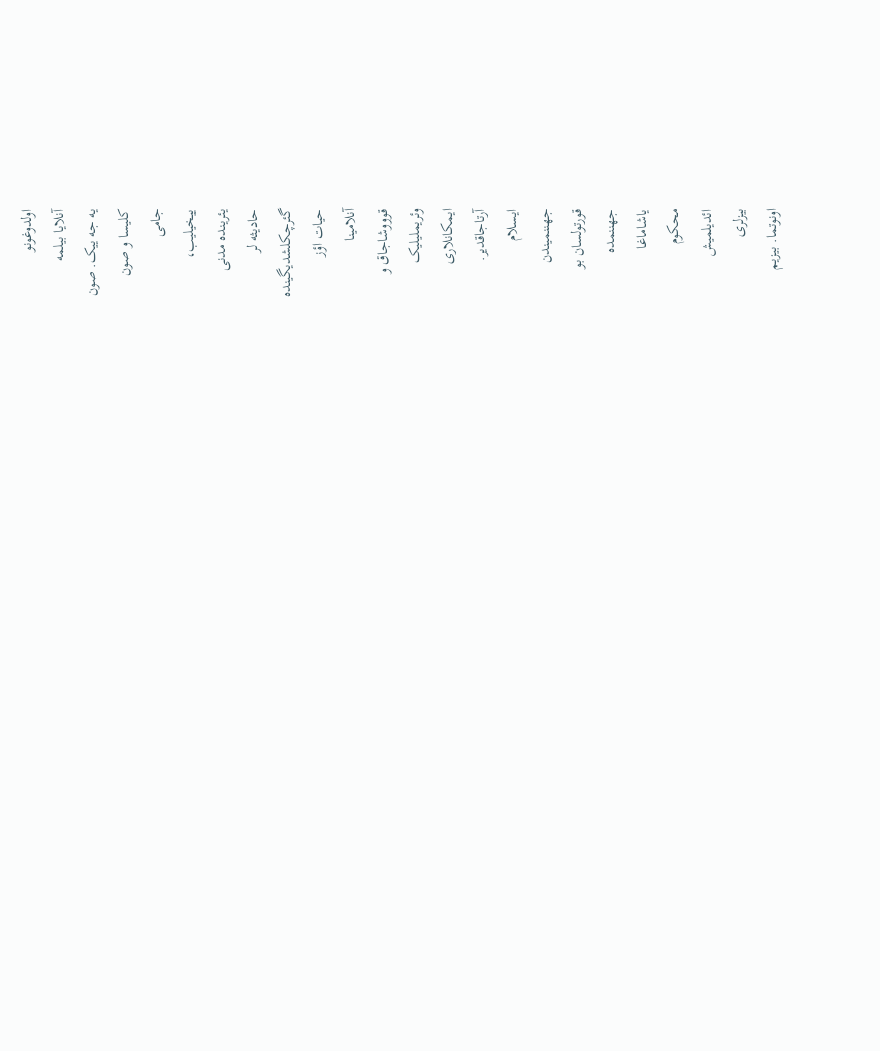اولدوغونو
آنلایا بیلمه
یه جه ییک. صون
کلیسا و صون
جامی
ییخیلیب،
یئرینده مدنی
حادیثه لر
گئرچکلشدیگینده
حیات اؤز
آنلامینا
قوووشاجاق و
وئریملیلیک
ایمکانلاری
آرتاجاقدیر.
ایسلام
جهننمیندن
قورتولسان بو
جهننمده
یاشاماغا
محکوم
ائدیلمیش
بیزلری
اونوتما. بیزیم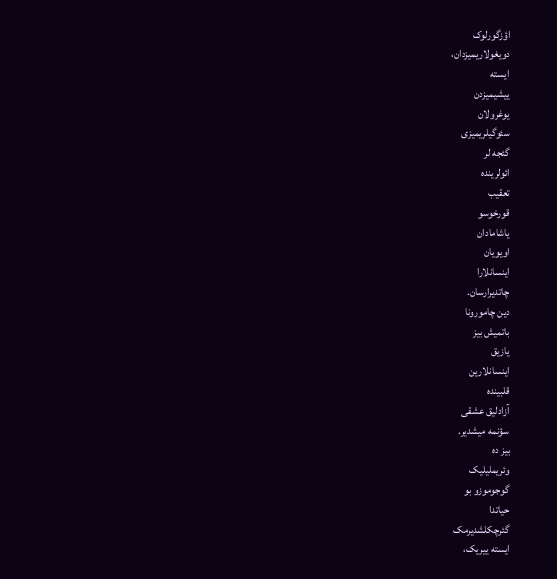اؤزگورلوک
دویغولاریمیزدان،
ایسته
ییشیمیزدن
یوغرولان
سئوگیلریمیزی
گئجه لر
ائولرینده
تعقیب
قورخوسو
یاشامادان
اویویان
اینسانلارا
چاتدیرارسان.
دین چامورونا
باتمیش بیز
یازیق
اینسانلارین
قلبینده
آزادلیق عشقی
سؤنمه میشدیر.
بیز ده
وئریملیلیک
گوجوموزو بو
حیاتدا
گئرچکلشدیرمک
ایسته ییریک،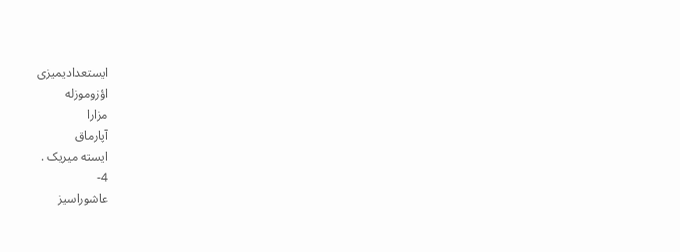ایستعدادیمیزی
اؤزوموزله
مزارا
آپارماق
ایسته میریک .
4-
عاشوراسیز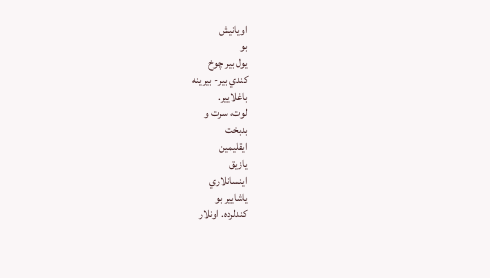اویانیش
بو
يول بير چوخ
کندي بير- بيرينه
باغلايير.
لوت، سرت و
بدبخت
ايقليمين
يازيق
اينسانلاري
ياشايير بو
کندلرده. اونلار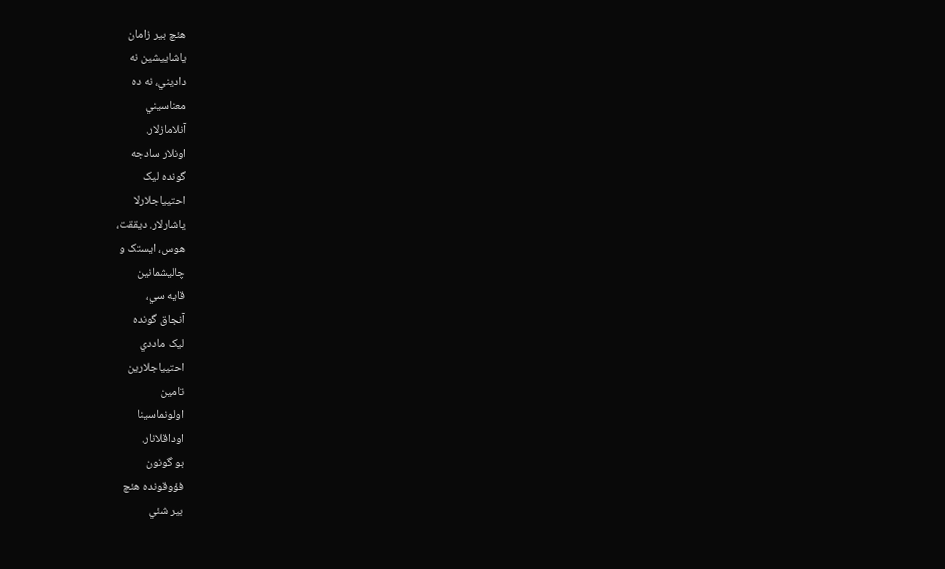هئچ بير زامان
ياشاييشين نه
داديني، نه ده
معناسيني
آنلامازلار.
اونلار سادجه
گونده ليک
احتيياجلارلا
ياشارلار. ديققت،
هوس، ايستک و
چاليشمانين
قايه سي،
آنجاق گونده
ليک ماددي
احتيياجلارين
تامين
اولونماسينا
اوداقلانار.
بو گونون
فؤوقونده هئچ
بير شئي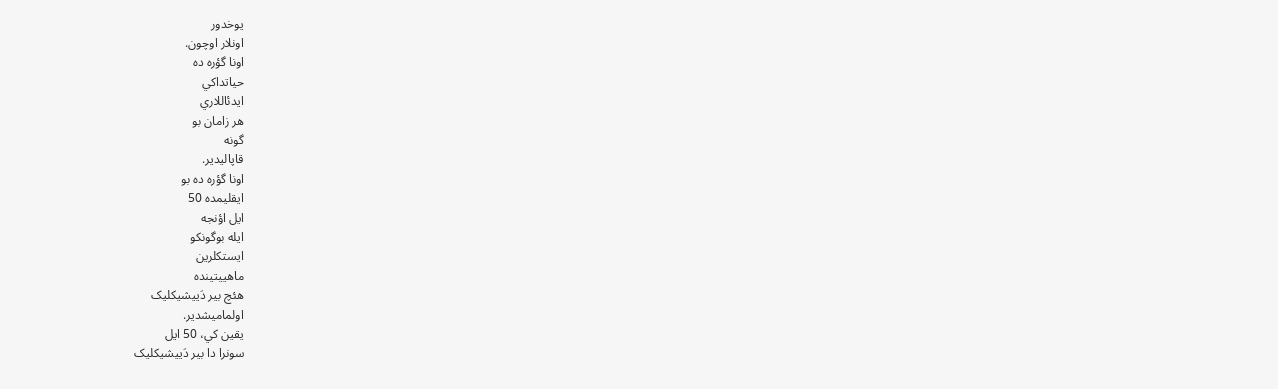يوخدور
اونلار اوچون.
اونا گؤره ده
حياتداکي
ايدئاللاري
هر زامان بو
گونه
قاپاليدير.
اونا گؤره ده بو
ايقليمده 50
ايل اؤنجه
ايله بوگونکو
ايستکلرين
ماهييتينده
هئچ بير دَييشيکليک
اولماميشدير.
يقين کي، 50 ايل
سونرا دا بير دَييشيکليک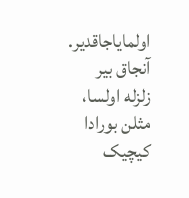اولماياجاقدير.
آنجاق بير
زلزله اولسا،
مثلن بورادا
کيچيک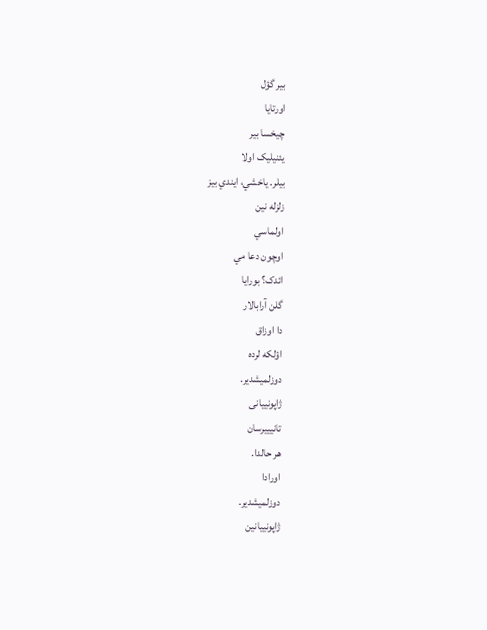بير گؤل
اورتايا
چيخسا بير
يئنيليک اولا
بيلر. ياخشي، ايندي بيز
زلزله نين
اولماسي
اوچون دعا مي
ائدک؟ بورايا
گلن آرابالار
دا اوزاق
اؤلکه لرده
دوزلميشدير.
ژاپونييانی
تانيييرسان
هر حالدا.
اورادا
دوزلميشدير.
ژاپونييانين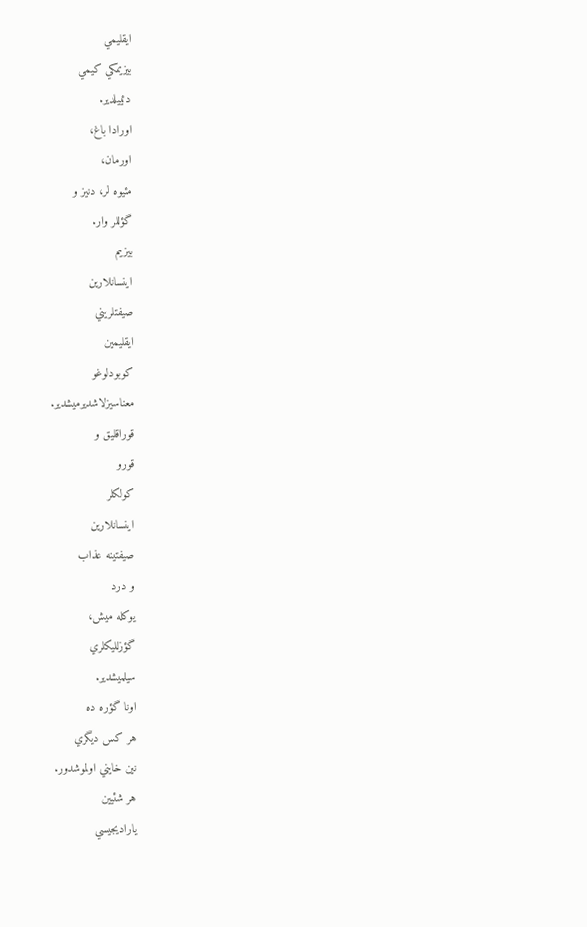ايقليمي
بيزيمکي کيمي
دئييلدير.
اورادا باغ،
اورمان،
مئيوه لر، دنيز و
گؤللر وار.
بيزيم
اينسانلارين
صيفتلريني
ايقليمين
کوبودلوغو
معناسيزلاشديرميشدير.
قوراقليق و
قورو
کولکلر
اينسانلارين
صيفتينه عذاب
و درد
يوکله ميش،
گؤزلليکلري
سيلميشدير.
اونا گؤره ده
هر کس ديگري
نين خايني اولموشدور.
هر شئيين
ياراديجيسي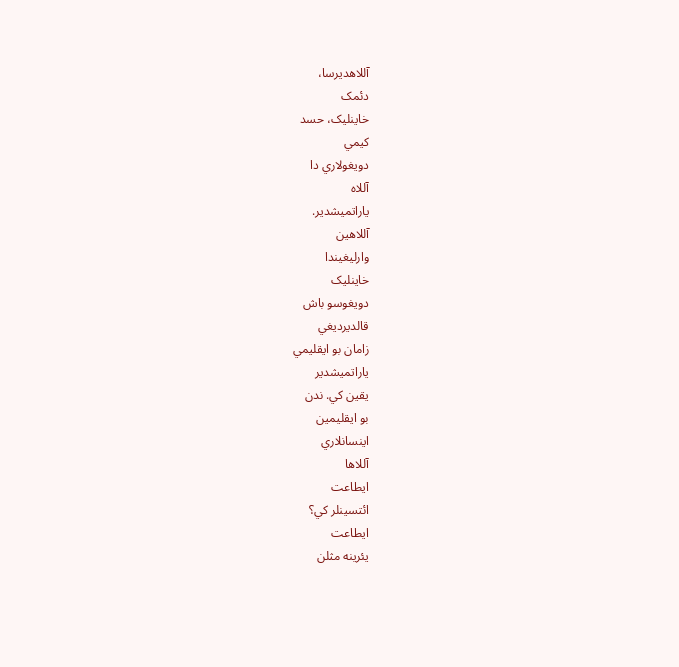آللاهديرسا،
دئمک
خاينليک، حسد
کيمي
دويغولاري دا
آللاه
ياراتميشدير.
آللاهين
وارليغيندا
خاينليک
دويغوسو باش
قالديرديغي
زامان بو ايقليمي
ياراتميشدير
يقين کي. ندن
بو ايقليمين
اينسانلاري
آللاها
ايطاعت
ائتسينلر کي؟
ايطاعت
يئرينه مثلن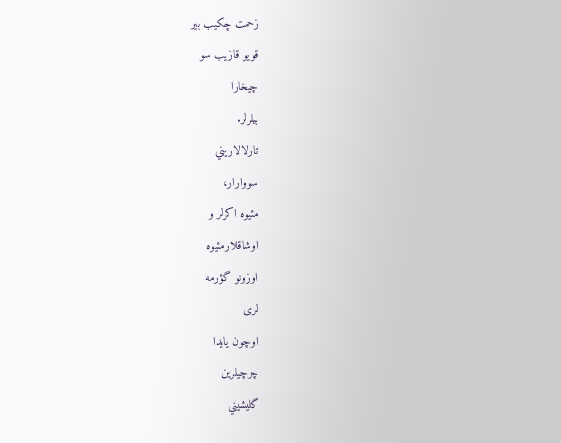زحمت چکيب بير
قويو قازيب سو
چيخارا
بيلرلر.
تارلالاريني
سووارار،
مئيوه اکرلر و
اوشاقلارمئيوه
اوزونو گؤرمه
لری
اوچون يايدا
چرچيلرين
گليشيني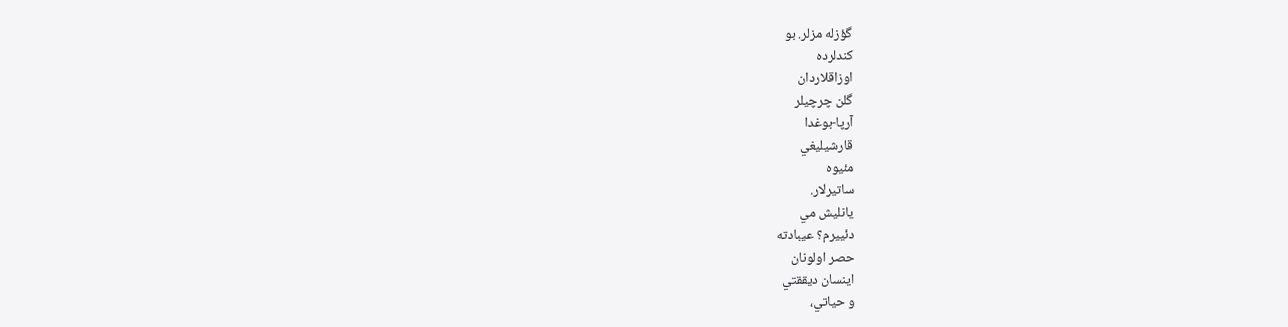گؤزله مزلر. بو
کندلرده
اوزاقلاردان
گلن چرچيلر
آرپا-بوغدا
قارشيليغي
مئيوه
ساتيرلار.
يانليش مي
دئييرم؟ عيبادته
حصر اولونان
اينسان ديققتي
و حياتي،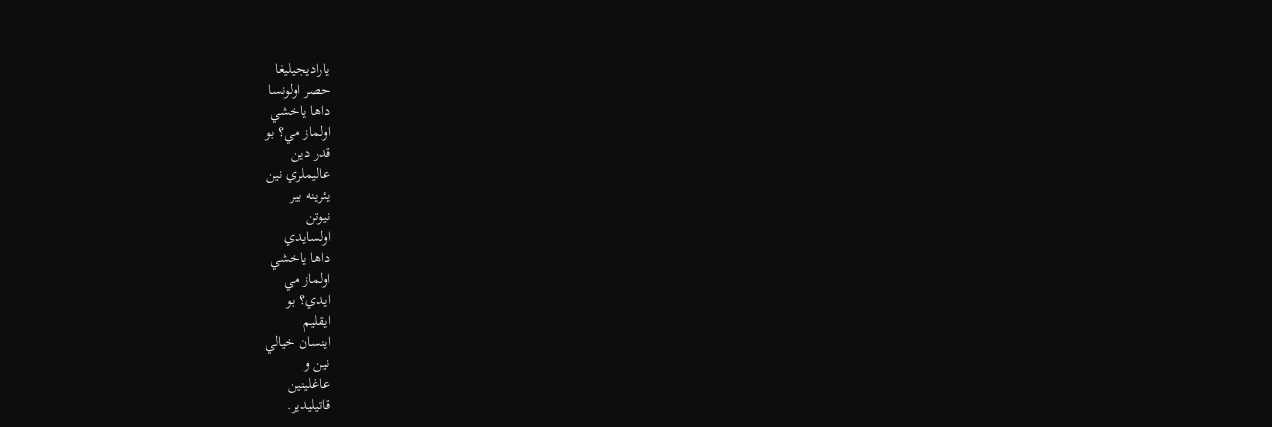ياراديجيليغا
حصر اولونسا
داها ياخشي
اولماز مي؟ بو
قدر دين
عاليملري نين
يئرينه بير
نيوتن
اولسايدي
داها ياخشي
اولماز مي
ايدي؟ بو
ايقليم
اينسان خيالي
نين و
عاغلينين
قاتيليدير.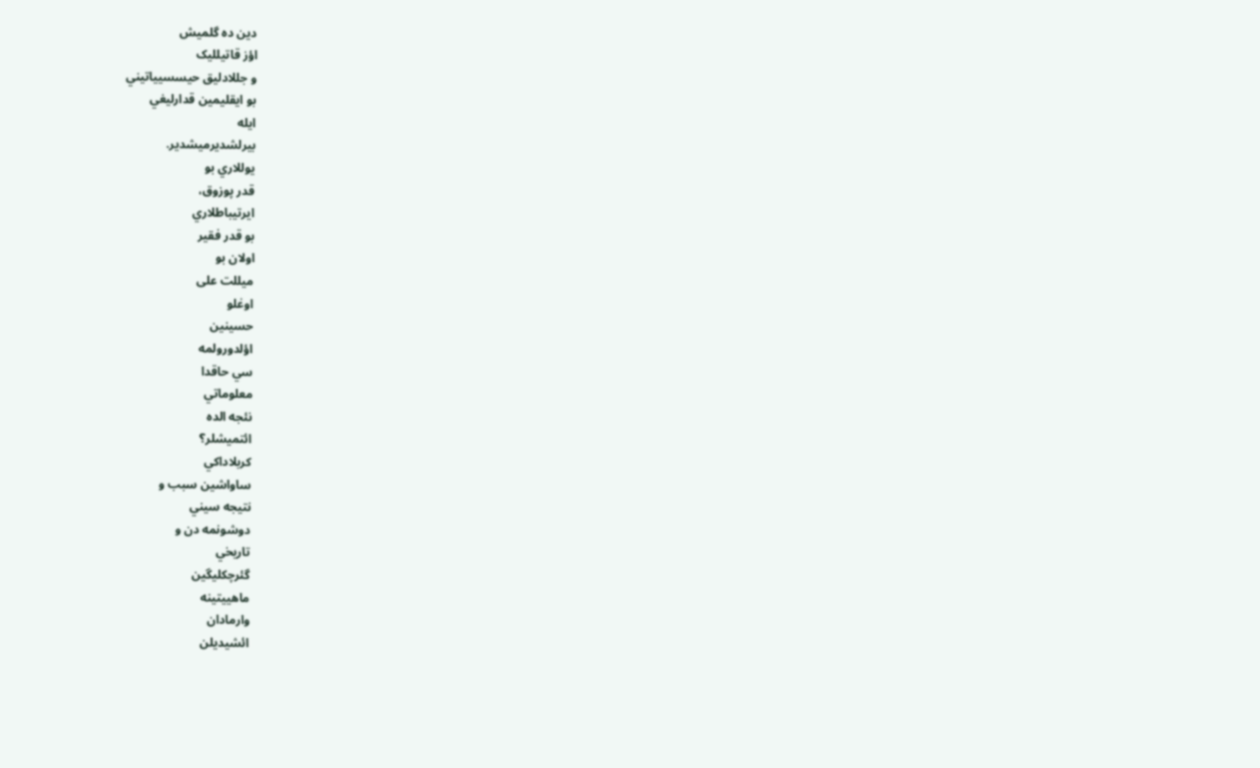دين ده گلميش
اؤز قاتيلليک
و جللادليق حيسسيياتيني
بو ايقليمين قدارليغي
ايله
بيرلشديرميشدير.
يوللاري بو
قدر پوزوق،
ايرتيباطلاري
بو قدر فقير
اولان بو
میللت علی
اوغلو
حسینین
اؤلدورولمه
سي حاقدا
معلوماتي
نئجه الده
ائتميشلر؟
کربلاداکي
ساواشين سبب و
نتيجه سيني
دوشونمه دن و
تاريخي
گئرچکليگين
ماهييتينه
وارمادان
ائشيديلن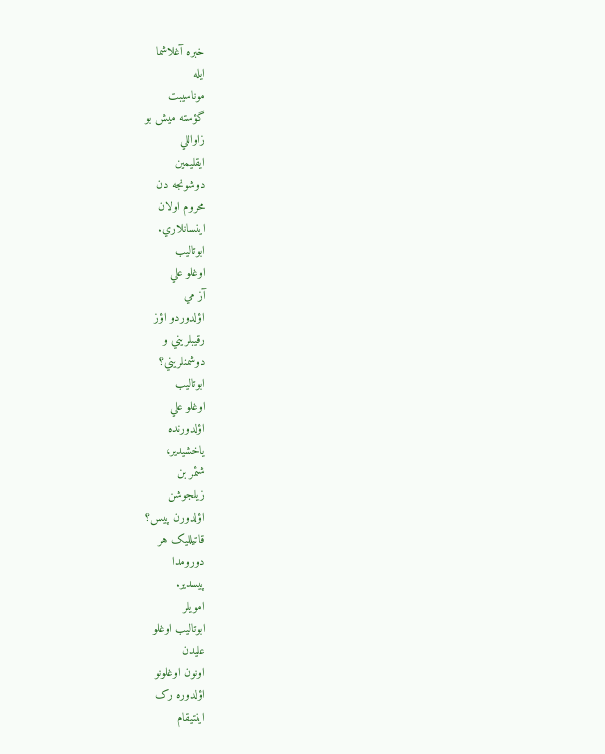خبره آغلاشما
ايله
موناسيبت
گؤسته ميش بو
زاواللي
ايقليمين
دوشونجه دن
محروم اولان
اينسانلاري.
ابوتاليب
اوغلو علي
آز مي
اؤلدوردو اؤز
رقيبلريني و
دوشمنلريني؟
ابوتاليب
اوغلو علي
اؤلدورنده
ياخشيدير،
شئمر بن
زيلجوشن
اؤلدورن پيس؟
قاتيلليک هر
دورومدا
پيسدير.
امويلر
ابوتاليب اوغلو
عليدن
اونون اوغلونو
اؤلدوره رک
اينتيقام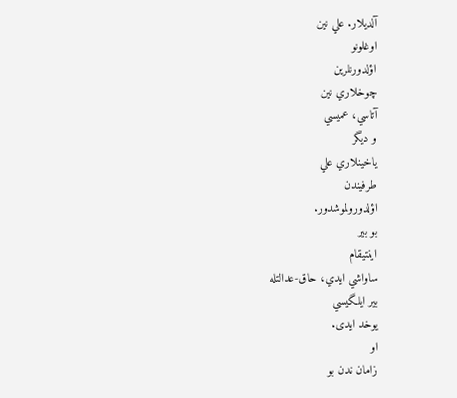آلديلار. علي نين
اوغلونو
اؤلدورنلرين
چوخلاري نين
آتاسي، عميسي
و ديگر
ياخينلاري علي
طرفيندن
اؤلدورولموشدور.
بو بير
اينتيقام
ساواشي ايدي، حاق-عدالتله
بير ايلگيسي
يوخد ایدی.
او
زامان ندن بو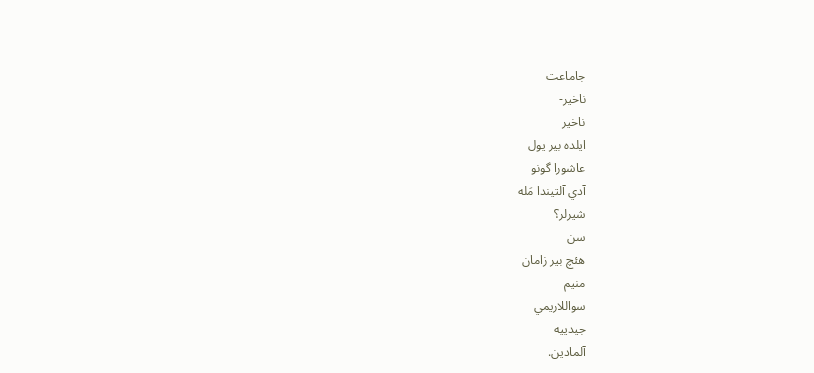جاماعت
ناخير-
ناخير
ايلده بير يول
عاشورا گونو
آدي آلتيندا مَله
شيرلر؟
سن
هئچ بير زامان
منيم
سواللاريمي
جيدييه
آلمادين.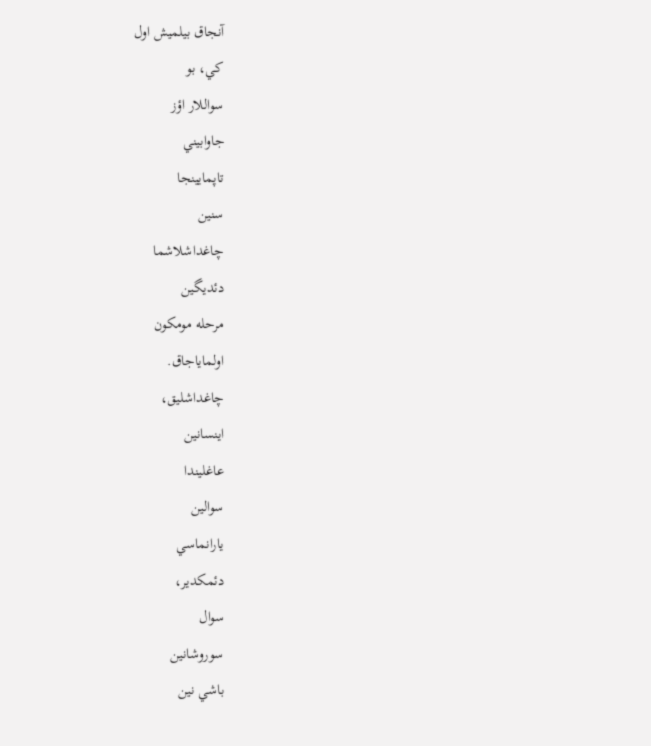آنجاق بيلميش اول
کي، بو
سواللار اؤز
جاوابيني
تاپمايينجا
سنين
چاغداشلاشما
دئديگين
مرحله مومکون
اولماياجاق.
چاغداشليق،
اينسانين
عاغليندا
سوالين
يارانماسي
دئمکدير،
سوال
سوروشانين
باشي نين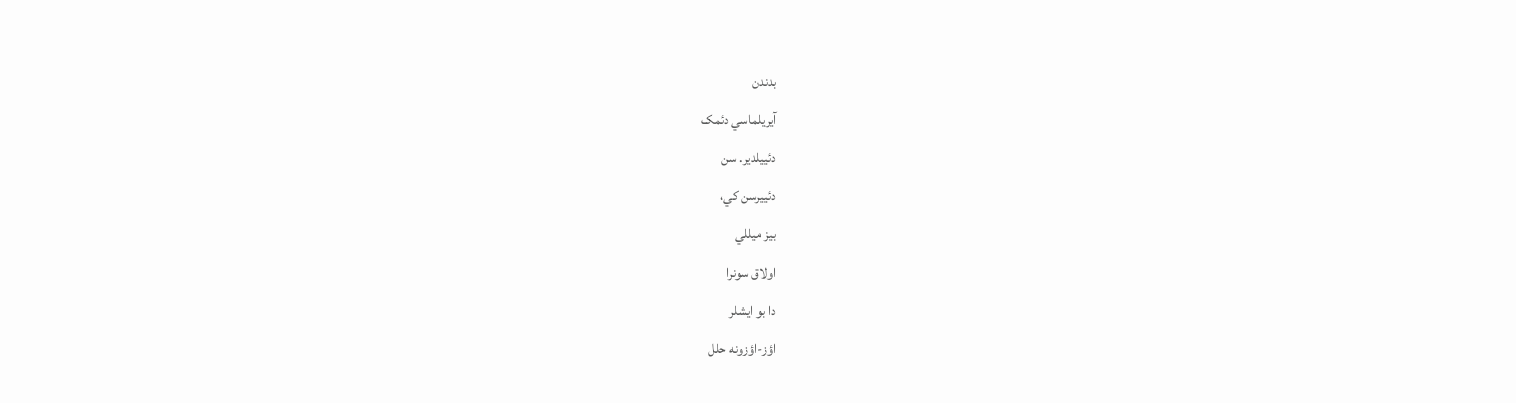بدندن
آيريلماسي دئمک
دئييلدير. سن
دئييرسن کي،
بيز ميللي
اولاق سونرا
دا بو ايشلر
اؤز-اؤزونه حلل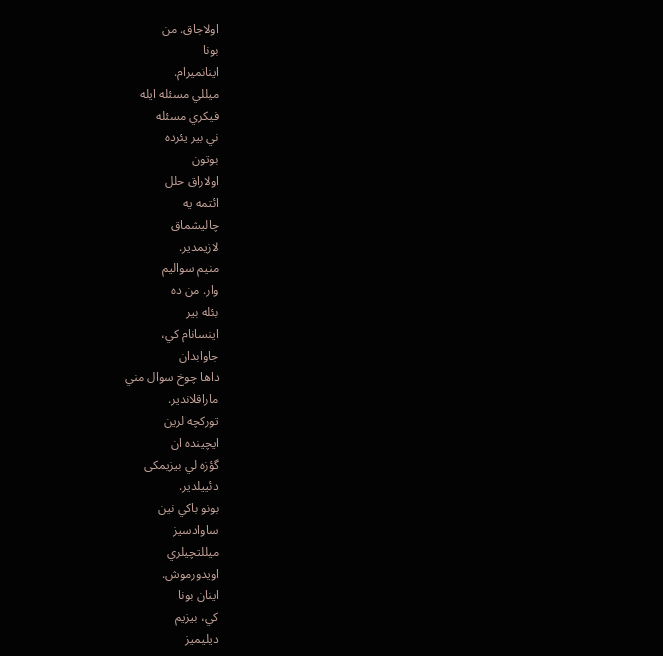اولاجاق. من
بونا
اينانميرام.
ميللي مسئله ايله
فيکري مسئله
ني بير يئرده
بوتون
اولاراق حلل
ائتمه يه
چاليشماق
لازيمدير.
منيم سواليم
وار. من ده
بئله بير
اينسانام کي،
جاوابدان
داها چوخ سوال مني
ماراقلاندير.
تورکچه لرين
ايچينده ان
گؤزه لي بیزیمکی
دئييلدير.
بونو باکي نين
ساوادسيز
میللتچيلري
اويدورموش.
اينان بونا
کي، بيزيم
ديليميز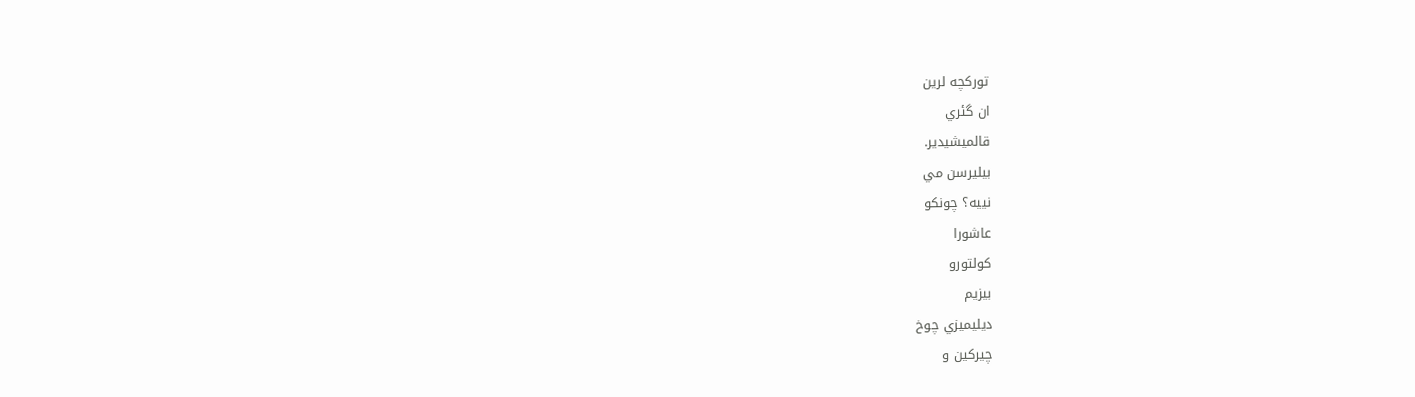تورکچه لرين
ان گئري
قالميشيدير.
بيليرسن مي
نييه؟ چونکو
عاشورا
کولتورو
بيزيم
ديليميزي چوخ
چيرکين و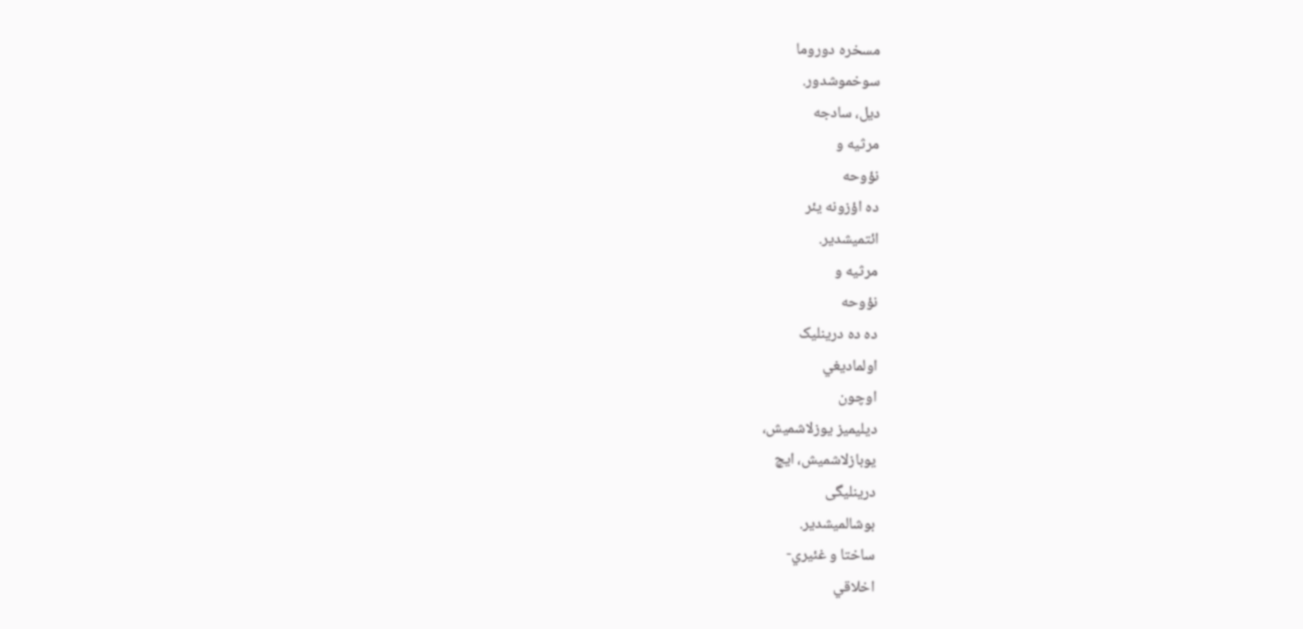مسخره دوروما
سوخموشدور.
ديل، سادجه
مرثيه و
نؤوحه
ده اؤزونه يئر
ائتميشدير.
مرثيه و
نؤوحه
ده ده درينليک
اولماديغي
اوچون
ديليميز یوزلاشمیش،
يوبازلاشميش، ایچ
درینلیگی
بوشالمیشدیر.
ساختا و غئيري-
اخلاقي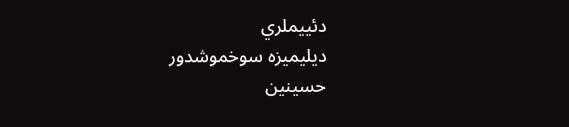دئييملري
ديليميزه سوخموشدور
حسينين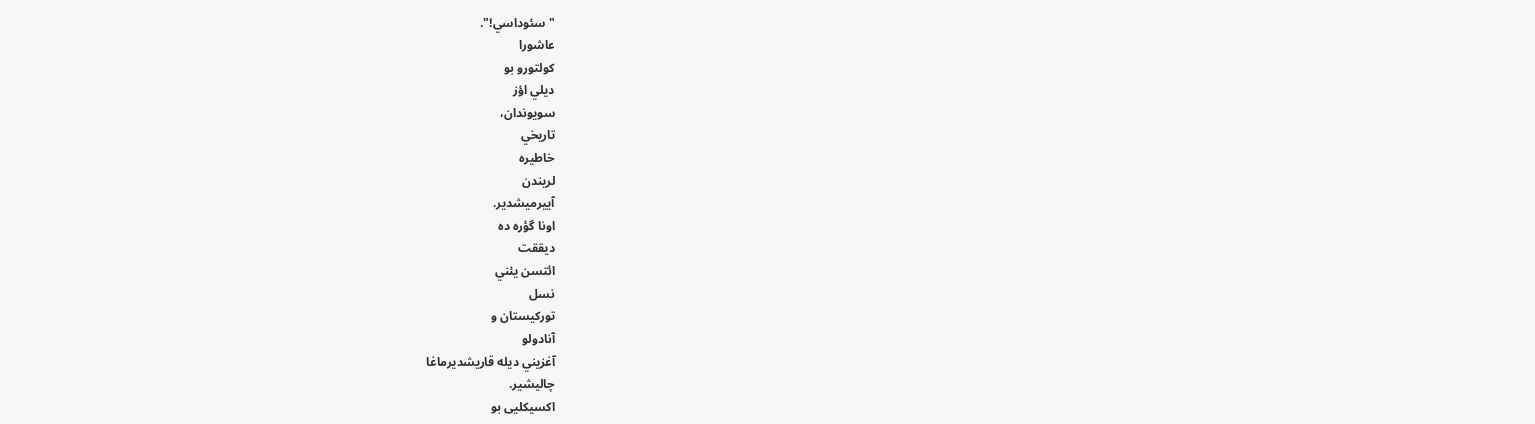"سئوداسي!".
عاشورا
کولتورو بو
ديلي اؤز
سويوندان،
تاريخي
خاطيره
لريندن
آييرميشدير.
اونا گؤره ده
ديققت
ائتسن يئني
نسل
تورکيستان و
آنادولو
آغزيني دیله قاريشديرماغا
چاليشير.
اکسیکلیی بو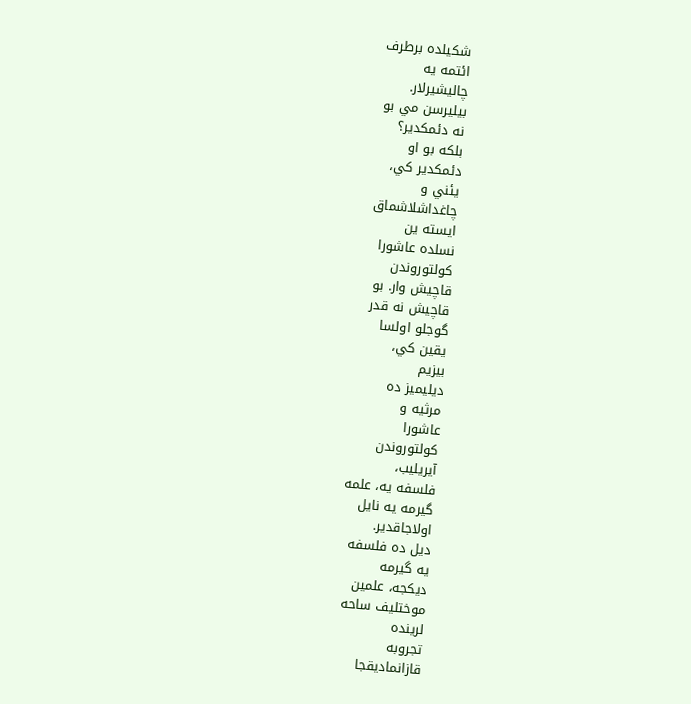شکیلده برطرف
ائتمه یه
چالیشیرلار.
بيليرسن مي بو
نه دئمکدير؟
بلکه بو او
دئمکدير کي،
يئني و
چاغداشلاشماق
ايسته ين
نسلده عاشورا
کولتوروندن
قاچيش وار. بو
قاچيش نه قدر
گوجلو اولسا
يقين کي،
بيزيم
ديليميز ده
مرثيه و
عاشورا
کولتوروندن
آيريليب،
فلسفه يه، علمه
گيرمه يه نايل
اولاجاقدير.
ديل ده فلسفه
يه گيرمه
ديکجه، علمين
موختليف ساحه
لرينده
تجروبه
قازانماديقجا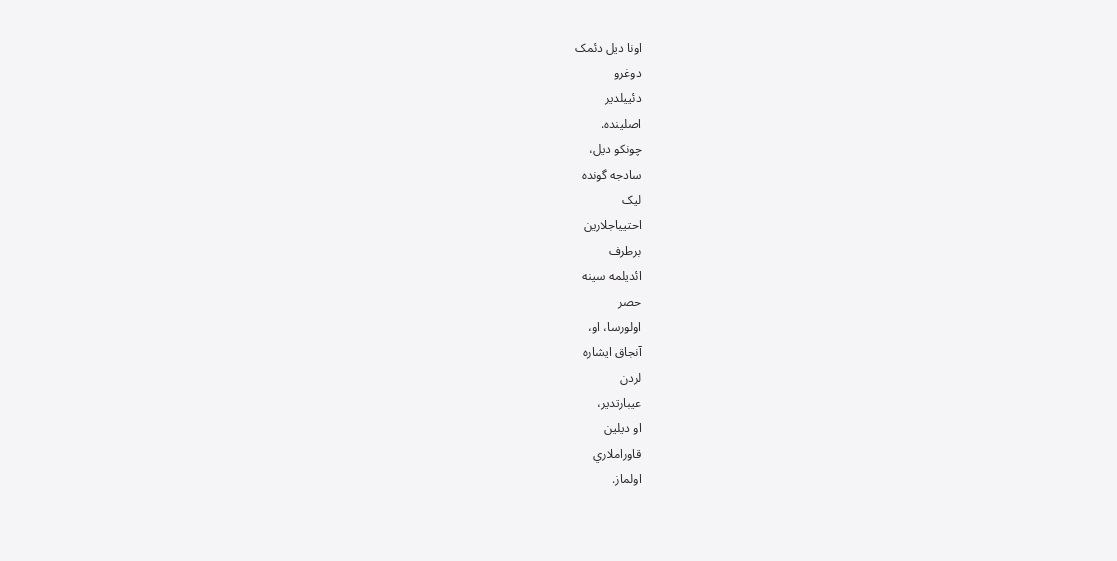اونا ديل دئمک
دوغرو
دئييلدير
اصلینده.
چونکو ديل،
سادجه گونده
ليک
احتيياجلارين
برطرف
ائديلمه سينه
حصر
اولورسا، او،
آنجاق ايشاره
لردن
عيبارتدير،
او ديلين
قاوراملاري
اولماز.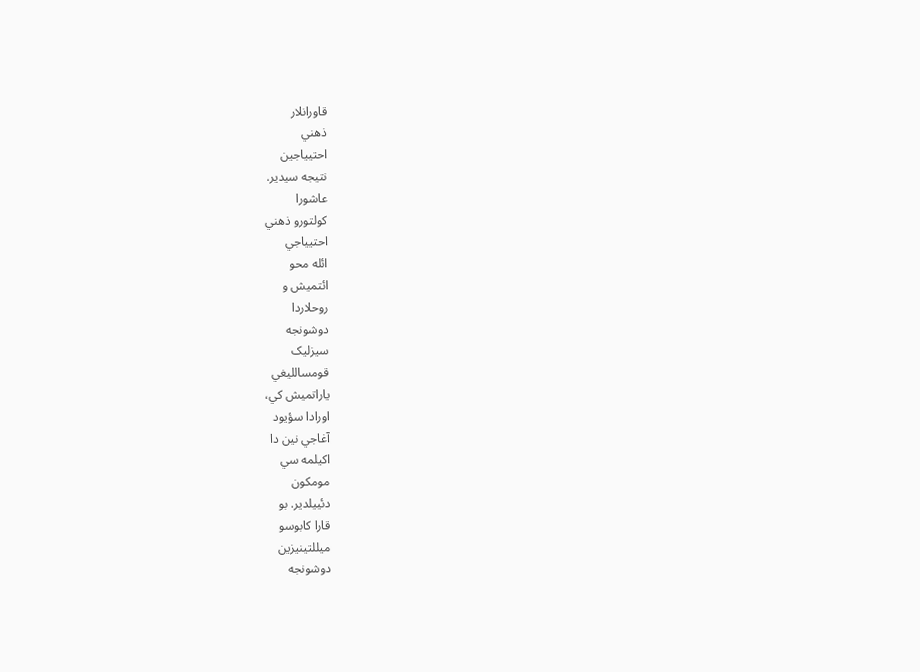قاورانلار
ذهني
احتيياجين
نتيجه سيدير.
عاشورا
کولتورو ذهني
احتيياجي
ائله محو
ائتميش و
روحلاردا
دوشونجه
سيزليک
قومسالليغي
ياراتميش کي،
اورادا سؤيود
آغاجي نين دا
اکيلمه سي
مومکون
دئييلدير. بو
قارا کابوسو
میللتينيزين
دوشونجه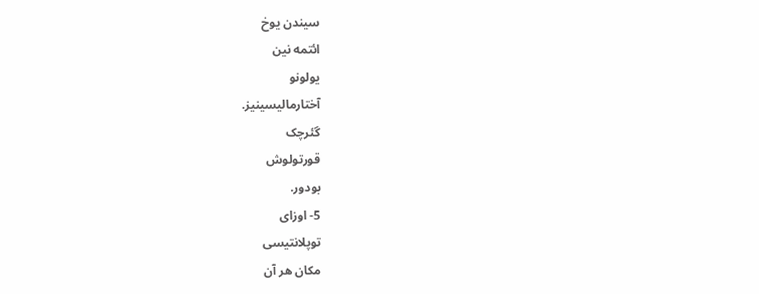سيندن يوخ
ائتمه نين
يولونو
آختارماليسينيز.
گئرچک
قورتولوش
بودور.
5- اوزای
توپلانتیسی
مکان هر آن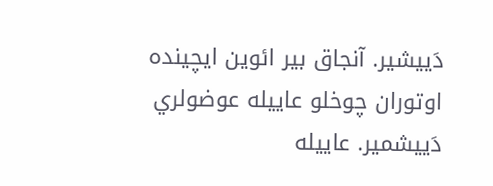دَييشير. آنجاق بير ائوين ايچينده اوتوران چوخلو عاييله عوضولري دَييشمير. عاييله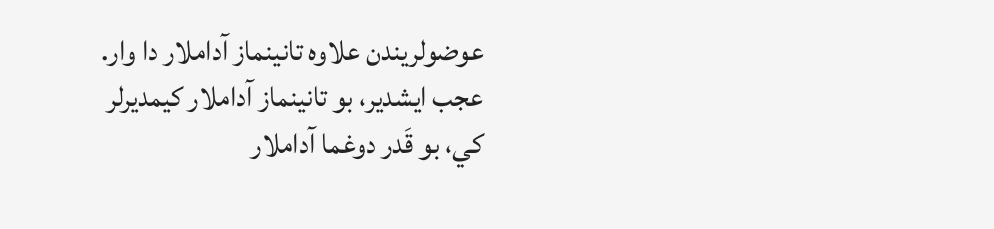عوضولريندن علاوه تانينماز آداملار دا وار. عجب ايشدير، بو تانينماز آداملار کيمديرلر کي، بو قَدر دوغما آداملار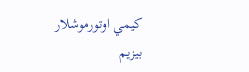کيمي اوتورموشلار بيزيم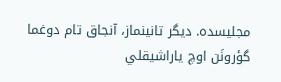مجليسده. ديگر تانينماز، آنجاق تام دوغما گؤرونَن اوچ ياراشيقلي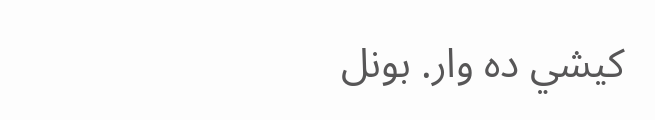کيشي ده وار. بونل